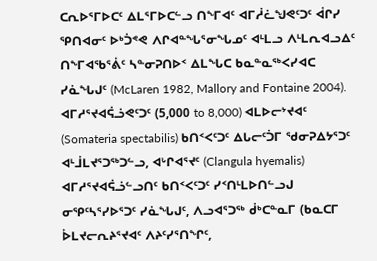ᑕᕆᐅᕐᒥᐅᑕᑦ ᐃᒪᕐᒥᐅᑕᓪᓗ ᑎᖕᒥᐊᑦ ᐊᒥᓲᓛᖑᕙᑦᑐᑦ ᐋᒋᓯ ᕿᑎᐊᓂᑦ ᐅᒃᑑᕝᕙ ᐱᒋᐊᓐᖓᕐᓂᖓᓄᑦ ᐊᒻᒪᓗ ᐱᒻᒪᕆᐊᓗᐃᑦ ᑎᖕᒥᐊᖃᕐᕖᑦ ᓴᓐᓂᕈᑎᐅᑉ ᐃᒪᖓᑕ ᑲᓇᓐᓇᖅᐸᓯᐊᑕ ᓯᓈᖓᒍᑦ (McLaren 1982, Mallory and Fontaine 2004). ᐊᒥᓱᕐᔪᐊᕌᓘᕙᑦᑐᑦ (5,000 to 8,000) ᐊᒪᐅᓕᔾᔪᐊᑦ (Somateria spectabilis) ᑲᑎᑉᐸᑦᑐᑦ ᐃᒐᓕᑦᑑᒥ ᖁᓂᕈᐃᔭᕐᑐᑦ ᐊᒻᒨᒪᔪᕐᑐᖅᑐᓪᓗ, ᐊᒡᒋᐊᕐᔪᑦ (Clangula hyemalis) ᐊᒥᓱᕐᔪᐊᕌᓘᓪᓗᑎᑦ ᑲᑎᑉᐸᑦᑐᑦ ᓯᑉᑎᒻᒪᐅᑎᓪᓗᒍ ᓂᕿᑦᓴᕐᓯᐅᕐᑐᑦ ᓯᓈᖓᒍᑦ, ᐱᓗᐊᕐᑐᖅ ᑰᒃᑕᓐᓇᒥ (ᑲᓇᑕᒥ ᐆᒪᔪᓕᕆᔨᕐᔪᐊᑦ ᐱᔨᑦᓯᕐᑎᖏᑦ,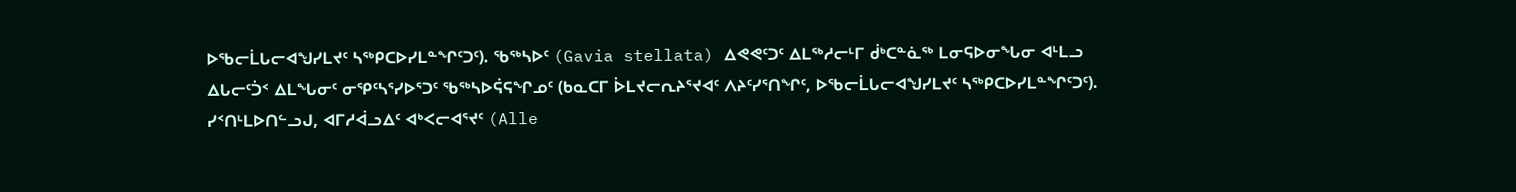ᐅᖃᓕᒫᒐᓕᐊᖑᓯᒪᔪᑦ ᓴᖅᑭᑕᐅᓯᒪᓐᖏᑦᑐᑦ). ᖃᖅᓴᐅᑦ (Gavia stellata) ᐃᕙᕙᑦᑐᑦ ᐃᒪᖅᓱᓕᒻᒥ ᑰᒃᑕᓐᓈᖅ ᒪᓂᕋᐅᓂᖓᓂ ᐊᒻᒪᓗ ᐃᒐᓕᑦᑑᑉ ᐃᒪᖓᓂᑦ ᓂᕿᑦᓴᕐᓯᐅᕐᑐᑦ ᖃᖅᓴᐅᕌᕋᖏᓄᑦ (ᑲᓇᑕᒥ ᐆᒪᔪᓕᕆᔨᕐᔪᐊᑦ ᐱᔨᑦᓯᕐᑎᖏᑦ, ᐅᖃᓕᒫᒐᓕᐊᖑᓯᒪᔪᑦ ᓴᖅᑭᑕᐅᓯᒪᓐᖏᑦᑐᑦ). ᓯᑉᑎᒻᒪᐅᑎᓪᓗᒍ, ᐊᒥᓱᐋᓗᐃᑦ ᐊᒃᐸᓕᐊᕐᔪᑦ (Alle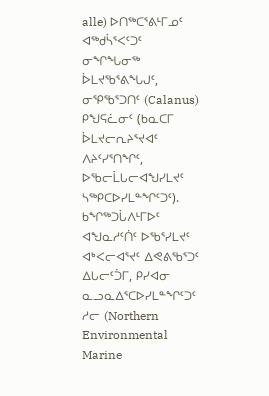alle) ᐅᑎᖅᑕᕐᕕᒻᒥᓄᑦ ᐊᖅᑯᓵᕐᐸᑦᑐᑦ ᓂᖏᖓᓂᖅ ᐆᒪᔪᖃᕐᕕᖓᒍᑦ, ᓂᕿᖃᕐᑐᑎᑦ (Calanus) ᑭᖑᕋᓛᓂᑦ (ᑲᓇᑕᒥ ᐆᒪᔪᓕᕆᔨᕐᔪᐊᑦ ᐱᔨᑦᓯᕐᑎᖏᑦ, ᐅᖃᓕᒫᒐᓕᐊᖑᓯᒪᔪᑦ ᓴᖅᑭᑕᐅᓯᒪᓐᖏᑦᑐᑦ). ᑲᖏᖅᑐᒑᐱᒻᒥᐅᑦ ᐊᖑᓇᓱᑦᑏᑦ ᐅᖃᕐᓯᒪᔪᑦ ᐊᒃᐸᓕᐊᕐᔪᑦ ᐃᕙᕕᖃᕐᑐᑦ ᐃᒐᓕᑦᑑᒥ, ᑭᓯᐊᓂ ᓇᓗᓇᐃᕐᑕᐅᓯᒪᓐᖏᑦᑐᑦ ᓱᓕ (Northern Environmental Marine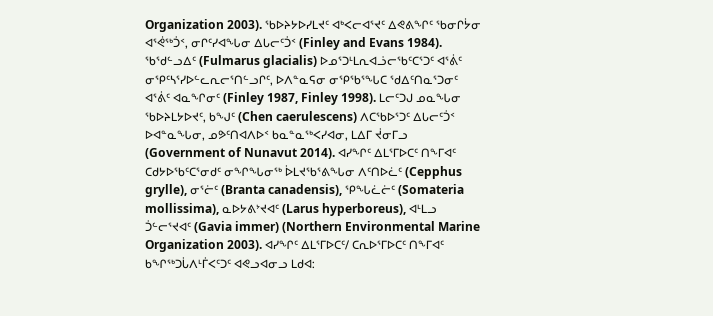Organization 2003). ᖃᐅᔨᔭᐅᓯᒪᔪᑦ ᐊᒃᐸᓕᐊᕐᔪᑦ ᐃᕙᕕᖏᑦ ᖃᓂᒋᔮᓂ ᐊᕐᕚᖅᑑᑉ, ᓂᒋᑦᓯᐊᖓᓂ ᐃᒐᓕᑦᑑᑉ (Finley and Evans 1984). ᖃᖁᓪᓗᐃᑦ (Fulmarus glacialis) ᐅᓄᕐᑐᒻᒪᕆᐊᓘᓕᖃᑦᑕᕐᑐᑦ ᐊᕐᕖᑦ ᓂᕿᑦᓴᕐᓯᐅᓪᓚᕆᓕᕐᑎᓪᓗᒋᑦ, ᐅᐱᓐᓇᕋᓂ ᓂᕿᖃᕐᖓᑕ ᖁᐃᑦᑎᓇᕐᑐᓂᑦ ᐊᕐᕖᑦ ᐊᓇᖏᓂᑦ (Finley 1987, Finley 1998). ᒪᓕᑦᑐᒍ ᓄᓇᖓᓂ ᖃᐅᔨᒪᔭᐅᔪᑦ, ᑲᖑᑦ (Chen caerulescens) ᐱᑕᖃᐅᕐᑐᑦ ᐃᒐᓕᑦᑑᑉ ᐅᐊᓐᓇᖓᓂ, ᓄᕗᑦᑎᐊᐱᐅᑉ ᑲᓇᓐᓇᖅᐸᓯᐊᓂ, ᒪᐃᒥ ᔫᓂᒥᓗ (Government of Nunavut 2014). ᐊᓯᖏᑦ ᐃᒪᕐᒥᐅᑕᑦ ᑎᖕᒥᐊᑦ ᑕᑯᔭᐅᖃᑦᑕᕐᓂᑯᑦ ᓂᖏᖓᓂᖅ ᐆᒪᔪᖃᕐᕕᖓᓂ ᐱᑦᑎᐅᓛᑦ (Cepphus grylle), ᓂᕐᓖᑦ (Branta canadensis), ᕿᖓᓛᓖᑦ (Somateria mollissima), ᓇᐅᔭᕕᔾᔪᐊᑦ (Larus hyperboreus), ᐊᒻᒪᓗ ᑑᓪᓕᕐᔪᐊᑦ (Gavia immer) (Northern Environmental Marine Organization 2003). ᐊᓯᖏᑦ ᐃᒪᕐᒥᐅᑕᑦ/ ᑕᕆᐅᕐᒥᐅᑕᑦ ᑎᖕᒥᐊᑦ ᑲᖏᖅᑐᒑᐱᒻᒦᐸᑦᑐᑦ ᐊᕙᓗᐊᓂᓗ ᒪᑯᐊ: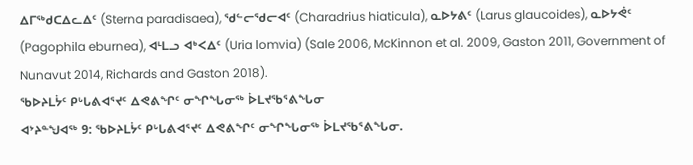ᐃᒥᖅᑯᑕᐃᓚᐃᑦ (Sterna paradisaea), ᖁᓪᓕᖁᓕᐊᑦ (Charadrius hiaticula), ᓇᐅᔭᕕᑦ (Larus glaucoides), ᓇᐅᔭᕚᑦ (Pagophila eburnea), ᐊᒻᒪᓗ ᐊᒃᐸᐃᑦ (Uria lomvia) (Sale 2006, McKinnon et al. 2009, Gaston 2011, Government of Nunavut 2014, Richards and Gaston 2018).
ᖃᐅᔨᒪᔮᑦ ᑭᒡᒐᕕᐊᕐᔪᑦ ᐃᕙᕕᖏᑦ ᓂᖏᖓᓂᖅ ᐆᒪᔪᖃᕐᕕᖓᓂ
ᐊᔾᔨᓐᖑᐊᖅ 9: ᖃᐅᔨᒪᔮᑦ ᑭᒡᒐᕕᐊᕐᔪᑦ ᐃᕙᕕᖏᑦ ᓂᖏᖓᓂᖅ ᐆᒪᔪᖃᕐᕕᖓᓂ.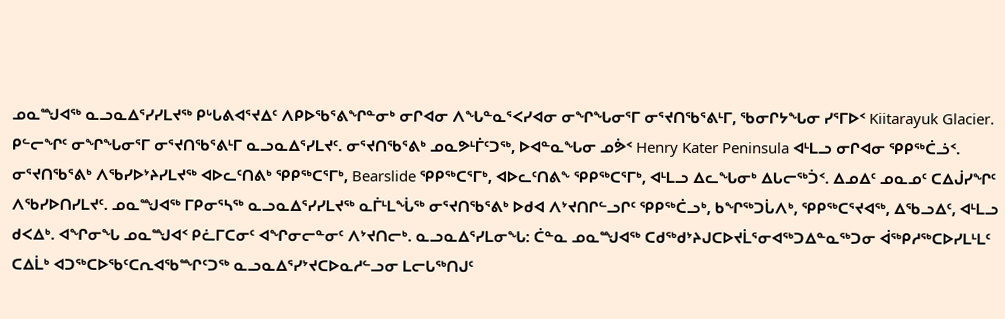ᓄᓇᙳᐊᖅ ᓇᓗᓇᐃᕐᓯᓯᒪᔪᖅ ᑭᒡᒐᕕᐊᕐᔪᐃᑦ ᐱᑭᐅᖃᕐᕕᖏᓐᓂᒃ ᓂᒋᐊᓂ ᐱᖓᓐᓇᕐᐸᓯᐊᓂ ᓂᖏᖓᓂᕐᒥ ᓂᕐᔪᑎᖃᕐᕕᒻᒥ, ᖃᓂᒋᔭᖓᓂ ᓯᕐᒥᐅᑉ Kiitarayuk Glacier. ᑭᓪᓕᖏᑦ ᓂᖏᖓᓂᕐᒥ ᓂᕐᔪᑎᖃᕐᕕᒻᒥ ᓇᓗᓇᐃᕐᓯᒪᔪᑦ. ᓂᕐᔪᑎᖃᕐᕕᒃ ᓄᓇᕗᒻᒦᑦᑐᖅ, ᐅᐊᓐᓇᖓᓂ ᓄᕘᑉ Henry Kater Peninsula ᐊᒻᒪᓗ ᓂᒋᐊᓂ ᕿᑭᖅᑖᓘᑉ. ᓂᕐᔪᑎᖃᕐᕕᒃ ᐱᖃᓯᐅᔾᔨᓯᒪᔪᖅ ᐊᐅᓚᑦᑎᕕᒃ ᕿᑭᖅᑕᕐᒥᒃ, Bearslide ᕿᑭᖅᑕᕐᒥᒃ, ᐊᐅᓚᑦᑎᕕᖕ ᕿᑭᖅᑕᕐᒥᒃ, ᐊᒻᒪᓗ ᐃᓚᖓᓂᒃ ᐃᒐᓕᖅᑑᑉ. ᐃᓄᐃᑦ ᓄᓇᓄᑦ ᑕᐃᒎᓯᖏᑦ ᐱᖃᓯᐅᑎᓯᒪᔪᑦ. ᓄᓇᙳᐊᖅ ᒥᑭᓂᕐᓴᖅ ᓇᓗᓇᐃᕐᓯᓯᒪᔪᖅ ᓇᒦᒻᒪᖔᖅ ᓂᕐᔪᑎᖃᕐᕕᒃ ᐅᑯᐊ ᐱᔾᔪᑎᒋᓪᓗᒋᑦ ᕿᑭᖅᑖᓗᒃ, ᑲᖏᖅᑐᒑᐱᒃ, ᕿᑭᖅᑕᕐᔪᐊᖅ, ᐃᖃᓗᐃᑦ, ᐊᒻᒪᓗ ᑯᐸᐃᒃ. ᐊᖏᓂᖓ ᓄᓇᙳᐊᑉ ᑭᓛᒥᑕᓂᑦ ᐊᖏᓂᓕᓐᓂᑦ ᐱᔾᔪᑎᓕᒃ. ᓇᓗᓇᐃᕐᓯᒪᓂᖓ: ᑖᓐᓇ ᓄᓇᙳᐊᖅ ᑕᑯᖅᑯᔾᔨᒍᑕᐅᔪᒫᕐᓂᐊᖅᑐᐃᓐᓇᖅᑐᓂ ᐋᖅᑭᓱᖅᑕᐅᓯᒪᒻᒪᑦ ᑕᐃᒫᒃ ᐊᑐᖅᑕᐅᖃᑦᑕᕆᐊᖃᙱᑦᑐᖅ ᓇᓗᓇᐃᕐᓯᔾᔪᑕᐅᓇᓱᓪᓗᓂ ᒪᓕᒐᖅᑎᒍᑦ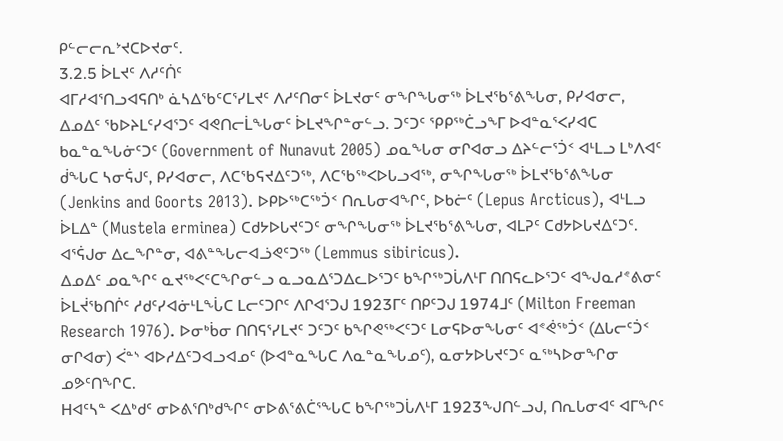ᑭᓪᓕᓕᕆᔾᔪᑕᐅᔪᓂᑦ.
3.2.5 ᐆᒪᔪᑦ ᐱᓱᑦᑏᑦ
ᐊᒥᓱᐊᕐᑎᓗᐊᕋᑎᒃ ᓈᓴᐃᖃᑦᑕᕐᓯᒪᔪᑦ ᐱᓱᑦᑎᓂᑦ ᐆᒪᔪᓂᑦ ᓂᖏᖓᓂᖅ ᐆᒪᔪᖃᕐᕕᖓᓂ, ᑭᓯᐊᓂᓕ, ᐃᓄᐃᑦ ᖃᐅᔨᒪᑦᓯᐊᕐᑐᑦ ᐊᕙᑎᓕᒫᖓᓂᑦ ᐆᒪᔪᖏᓐᓂᓪᓗ. ᑐᑦᑐᑦ ᕿᑭᖅᑖᓗᖕᒥ ᐅᐊᓐᓇᕐᐸᓯᐊᑕ ᑲᓇᓐᓇᖓᓃᑦᑐᑦ (Government of Nunavut 2005) ᓄᓇᖓᓂ ᓂᒋᐊᓂᓗ ᐃᔨᓪᓕᕐᑑᑉ ᐊᒻᒪᓗ ᒪᒃᐱᐊᑦ ᑰᖓᑕ ᓴᓂᕌᒍᑦ, ᑭᓯᐊᓂᓕ, ᐱᑕᖃᕋᔪᐃᑦᑐᖅ, ᐱᑕᖃᖅᐸᐅᒐᓗᐊᖅ, ᓂᖏᖓᓂᖅ ᐆᒪᔪᖃᕐᕕᖓᓂ (Jenkins and Goorts 2013). ᐅᑭᐅᖅᑕᖅᑑᑉ ᑎᕆᒐᓂᐊᖏᑦ, ᐅᑲᓖᑦ (Lepus Arcticus), ᐊᒻᒪᓗ ᐆᒪᐃᓐ (Mustela erminea) ᑕᑯᔭᐅᒐᔪᑦᑐᑦ ᓂᖏᖓᓂᖅ ᐆᒪᔪᖃᕐᕕᖓᓂ, ᐊᒪᕈᑦ ᑕᑯᔭᐅᒐᔪᐃᑦᑐᑦ. ᐊᕐᕌᒍᓂ ᐃᓚᖏᓐᓂ, ᐊᕕᓐᖓᓕᐊᓘᕙᑦᑐᖅ (Lemmus sibiricus).
ᐃᓄᐃᑦ ᓄᓇᖏᑦ ᓇᔪᖅᐸᑦᑕᖏᓂᓪᓗ ᓇᓗᓇᐃᕐᑐᐃᓚᐅᕐᑐᑦ ᑲᖏᖅᑐᒑᐱᒻᒥ ᑎᑎᕋᓚᐅᕐᑐᑦ ᐊᖑᓇᓱᕝᕕᓂᑦ ᐆᒪᔫᖃᑎᒌᑦ ᓱᑯᑦᓯᐊᓃᒻᒪᖔᑕ ᒪᓕᑦᑐᒋᑦ ᐱᒋᐊᕐᑐᒍ 1923ᒥᑦ ᑎᑭᑦᑐᒍ 1974ᒧᑦ (Milton Freeman Research 1976). ᐅᓂᒃᑳᓂ ᑎᑎᕋᕐᓯᒪᔪᑦ ᑐᑦᑐᑦ ᑲᖏᕙᖅᐸᑦᑐᑦ ᒪᓂᕋᐅᓂᖓᓂᑦ ᐊᕝᕚᖅᑑᑉ (ᐃᒐᓕᑦᑑᑉ ᓂᒋᐊᓂ) ᐹᓐᔅ ᐊᐅᓱᐃᑦᑐᐊᓗᐊᓄᑦ (ᐅᐊᓐᓇᖓᑕ ᐱᓇᓐᓇᖓᓄᑦ), ᓇᓂᔭᐅᒐᔪᑦᑐᑦ ᓇᖅᓴᐅᓂᖏᓂ ᓄᕗᑦᑎᖏᑕ.
ᕼᐊᑦᓴᓐ ᐸᐃᒃᑯᑦ ᓂᐅᕕᕐᑎᒃᑯᖏᑦ ᓂᐅᕕᕐᕕᑖᕐᖓᑕ ᑲᖏᖅᑐᒑᐱᒻᒥ 1923ᖑᑎᓪᓗᒍ, ᑎᕆᒐᓂᐊᑦ ᐊᒥᖏᑦ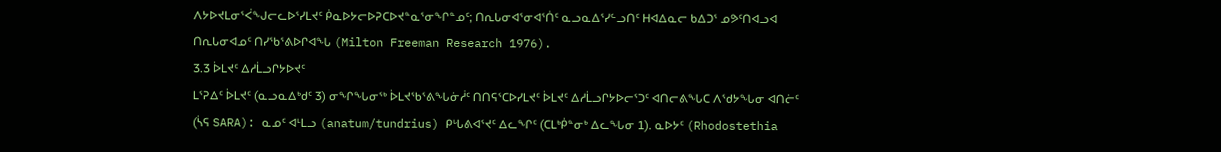ᐱᔭᐅᔪᒪᓂᕐᐹᖑᓕᓚᐅᕐᓯᒪᔪᑦ ᑮᓇᐅᔭᓕᐅᕈᑕᐅᔪᓐᓇᕐᓂᖏᓐᓄᑦ; ᑎᕆᒐᓂᐊᕐᓂᐊᕐᑏᑦ ᓇᓗᓇᐃᕐᓯᓪᓗᑎᑦ ᕼᐊᐃᓇᓕ ᑲᐃᑐᕐ ᓄᕗᑦᑎᐊᓗᐊ ᑎᕆᒐᓂᐊᓄᑦ ᑎᓯᖃᕐᕕᐅᒋᐊᖓ (Milton Freeman Research 1976).
3.3 ᐆᒪᔪᑦ ᐃᓱᒫᓗᒋᔭᐅᔪᑦ
ᒪᕐᕈᐃᑦ ᐆᒪᔪᑦ (ᓇᓗᓇᐃᒃᑯᑦ 3) ᓂᖏᖓᓂᖅ ᐆᒪᔪᖃᕐᕕᖓᓃᓲᑦ ᑎᑎᕋᕐᑕᐅᓯᒪᔪᑦ ᐆᒪᔪᑦ ᐃᓱᒫᓗᒋᔭᐅᓕᕐᑐᑦ ᐊᑎᓕᕕᖓᑕ ᐱᖁᔭᖓᓂ ᐊᑎᓖᑦ (ᓵᕋ SARA): ᓇᓄᑦ ᐊᒻᒪᓗ (anatum/tundrius) ᑭᒡᒐᕕᐊᕐᔪᑦ ᐃᓚᖏᑦ (ᑕᒪᒃᑮᓐᓂᒃ ᐃᓚᖓᓂ 1). ᓇᐅᔭᑦ (Rhodostethia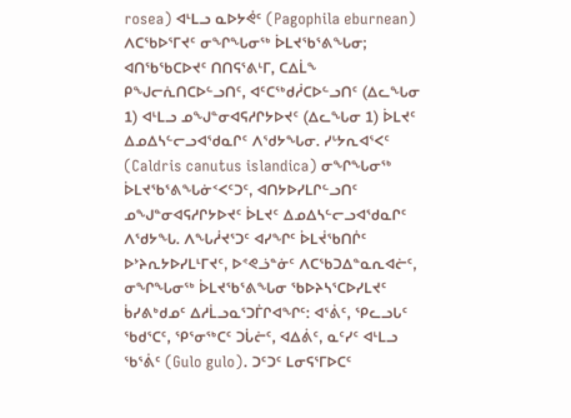rosea) ᐊᒻᒪᓗ ᓇᐅᔭᕚᑦ (Pagophila eburnean) ᐱᑕᖃᐅᕐᒥᔪᑦ ᓂᖏᖓᓂᖅ ᐆᒪᔪᖃᕐᕕᖓᓂ; ᐊᑎᖃᖃᑕᐅᔪᑦ ᑎᑎᕋᕐᕕᒻᒥ, ᑕᐃᒫᖕ ᑭᖑᓕᕇᑎᑕᐅᓪᓗᑎᑦ, ᐊᑦᑕᖅᑯᓲᑕᐅᓪᓗᑎᑦ (ᐃᓚᖓᓂ 1) ᐊᒻᒪᓗ ᓄᖑᓐᓂᐊᕋᓱᒋᔭᐅᔪᑦ (ᐃᓚᖓᓂ 1) ᐆᒪᔪᑦ ᐃᓄᐃᓴᓪᓕᓗᐊᖁᓇᒋᑦ ᐱᖁᔭᖓᓂ. ᓯᒡᔭᕆᐊᕐᐸᑦ (Caldris canutus islandica) ᓂᖏᖓᓂᖅ ᐆᒪᔪᖃᕐᕕᖓᓃᑉᐸᑦᑐᑦ, ᐊᑎᔭᐅᓯᒪᒋᓪᓗᑎᑦ ᓄᖑᓐᓂᐊᕋᓱᒋᔭᐅᔪᑦ ᐆᒪᔪᑦ ᐃᓄᐃᓴᓪᓕᓗᐊᖁᓇᒋᑦ ᐱᖁᔭᖓ. ᐱᖓᓲᔪᕐᑐᑦ ᐊᓯᖏᑦ ᐆᒪᔫᖃᑎᒌᑦ ᐅᔾᔨᕆᔭᐅᓯᒪᒻᒥᔪᑦ, ᐅᕝᕙᓘᓐᓃᑦ ᐱᑕᖃᑐᐃᓐᓇᕆᐊᓖᑦ, ᓂᖏᖓᓂᖅ ᐆᒪᔪᖃᕐᕕᖓᓂ ᖃᐅᔨᓴᕐᑕᐅᓯᒪᔪᑦ ᑳᓯᕕᒃᑯᓄᑦ ᐃᓱᒫᓗᓇᕐᑐᒦᒋᐊᖏᑦ: ᐊᕐᕖᑦ, ᕿᓚᓗᒐᑦ ᖃᑯᕐᑕᑦ, ᕿᕐᓂᖅᑕᑦ ᑐᒑᓖᑦ, ᐊᐃᕖᑦ, ᓇᑦᓯᑦ ᐊᒻᒪᓗ ᖃᕐᕖᑦ (Gulo gulo). ᑐᑦᑐᑦ ᒪᓂᕋᕐᒥᐅᑕᑦ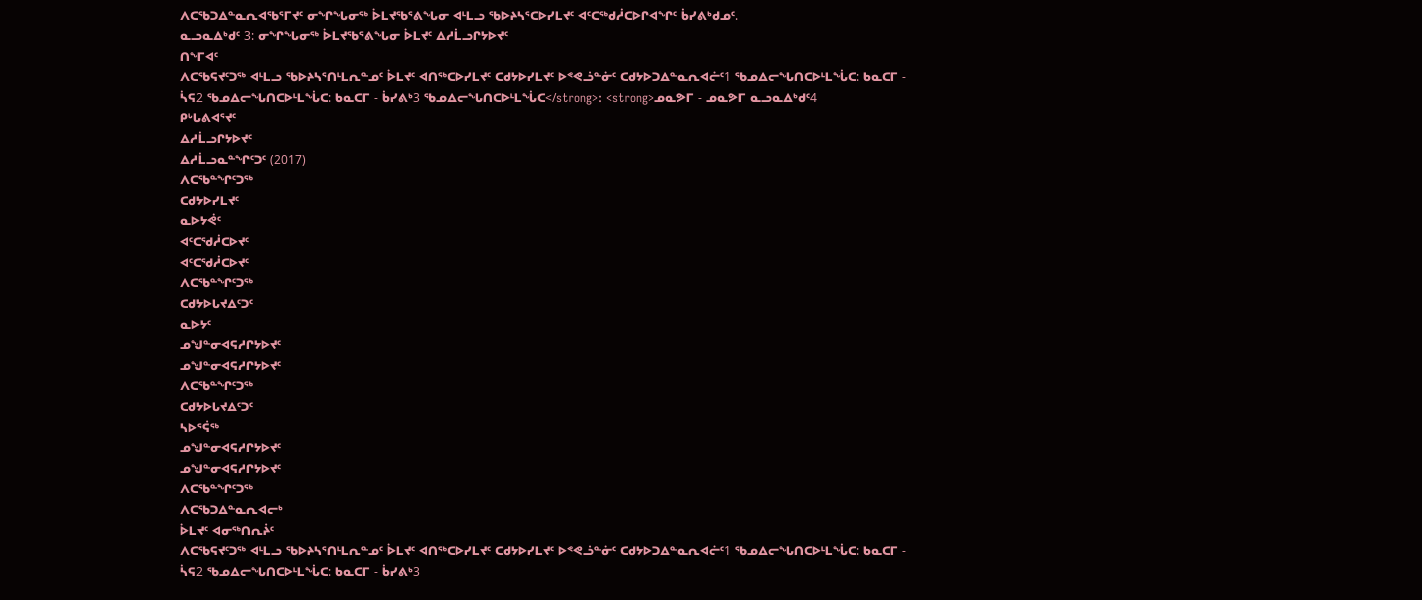ᐱᑕᖃᑐᐃᓐᓇᕆᐊᖃᕐᒥᔪᑦ ᓂᖏᖓᓂᖅ ᐆᒪᔪᖃᕐᕕᖓᓂ ᐊᒻᒪᓗ ᖃᐅᔨᓴᕐᑕᐅᓯᒪᔪᑦ ᐊᑦᑕᖅᑯᓲᑕᐅᒋᐊᖏᑦ ᑳᓯᕕᒃᑯᓄᑦ.
ᓇᓗᓇᐃᒃᑯᑦ 3: ᓂᖏᖓᓂᖅ ᐆᒪᔪᖃᕐᕕᖓᓂ ᐆᒪᔪᑦ ᐃᓱᒫᓗᒋᔭᐅᔪᑦ
ᑎᖕᒥᐊᑦ
ᐱᑕᖃᕋᔪᑦᑐᖅ ᐊᒻᒪᓗ ᖃᐅᔨᓴᕐᑎᒻᒪᕆᓐᓄᑦ ᐆᒪᔪᑦ ᐊᑎᖅᑕᐅᓯᒪᔪᑦ ᑕᑯᔭᐅᓯᒪᔪᑦ ᐅᕝᕙᓘᓐᓃᑦ ᑕᑯᔭᐅᑐᐃᓐᓇᕆᐊᓖᑦ1 ᖃᓄᐃᓕᖓᑎᑕᐅᒻᒪᖔᑕ: ᑲᓇᑕᒥ - ᓵᕋ2 ᖃᓄᐃᓕᖓᑎᑕᐅᒻᒪᖔᑕ: ᑲᓇᑕᒥ - ᑳᓯᕕᒃ3 ᖃᓄᐃᓕᖓᑎᑕᐅᒻᒪᖔᑕ</strong>: <strong>ᓄᓇᕗᒥ - ᓄᓇᕗᒥ ᓇᓗᓇᐃᒃᑯᑦ4
ᑭᒡᒐᕕᐊᕐᔪᑦ
ᐃᓱᒫᓗᒋᔭᐅᔪᑦ
ᐃᓱᒫᓗᓇᓐᖏᑦᑐᑦ (2017)
ᐱᑕᖃᓐᖏᑦᑐᖅ
ᑕᑯᔭᐅᓯᒪᔪᑦ
ᓇᐅᔭᕚᑦ
ᐊᑦᑕᖁᓲᑕᐅᔪᑦ
ᐊᑦᑕᖁᓲᑕᐅᔪᑦ
ᐱᑕᖃᓐᖏᑦᑐᖅ
ᑕᑯᔭᐅᒐᔪᐃᑦᑐᑦ
ᓇᐅᔭᑦ
ᓄᖑᓐᓂᐊᕋᓱᒋᔭᐅᔪᑦ
ᓄᖑᓐᓂᐊᕋᓱᒋᔭᐅᔪᑦ
ᐱᑕᖃᓐᖏᑦᑐᖅ
ᑕᑯᔭᐅᒐᔪᐃᑦᑐᑦ
ᓴᐅᕐᕌᖅ
ᓄᖑᓐᓂᐊᕋᓱᒋᔭᐅᔪᑦ
ᓄᖑᓐᓂᐊᕋᓱᒋᔭᐅᔪᑦ
ᐱᑕᖃᓐᖏᑦᑐᖅ
ᐱᑕᖃᑐᐃᓐᓇᕆᐊᓕᒃ
ᐆᒪᔪᑦ ᐊᓂᖅᑎᕆᔩᑦ
ᐱᑕᖃᕋᔪᑦᑐᖅ ᐊᒻᒪᓗ ᖃᐅᔨᓴᕐᑎᒻᒪᕆᓐᓄᑦ ᐆᒪᔪᑦ ᐊᑎᖅᑕᐅᓯᒪᔪᑦ ᑕᑯᔭᐅᓯᒪᔪᑦ ᐅᕝᕙᓘᓐᓃᑦ ᑕᑯᔭᐅᑐᐃᓐᓇᕆᐊᓖᑦ1 ᖃᓄᐃᓕᖓᑎᑕᐅᒻᒪᖔᑕ: ᑲᓇᑕᒥ - ᓵᕋ2 ᖃᓄᐃᓕᖓᑎᑕᐅᒻᒪᖔᑕ: ᑲᓇᑕᒥ - ᑳᓯᕕᒃ3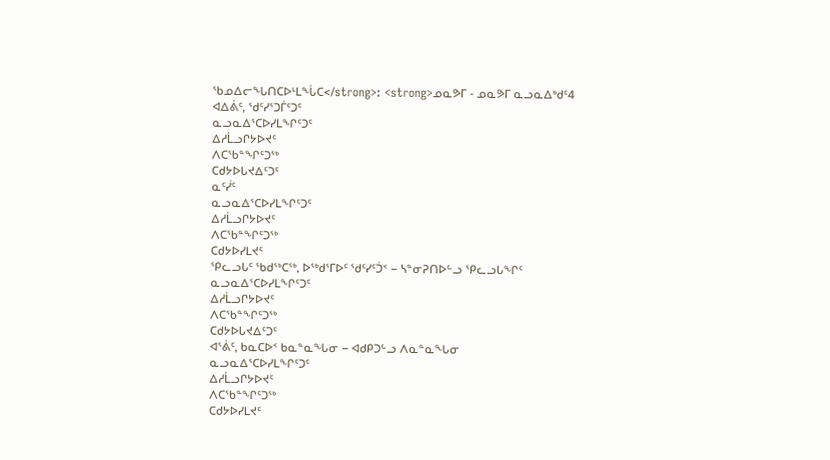ᖃᓄᐃᓕᖓᑎᑕᐅᒻᒪᖔᑕ</strong>: <strong>ᓄᓇᕗᒥ - ᓄᓇᕗᒥ ᓇᓗᓇᐃᒃᑯᑦ4
ᐊᐃᕖᑦ, ᖁᑦᓯᕐᑐᒦᑦᑐᑦ
ᓇᓗᓇᐃᕐᑕᐅᓯᒪᖏᑦᑐᑦ
ᐃᓱᒫᓗᒋᔭᐅᔪᑦ
ᐱᑕᖃᓐᖏᑦᑐᖅ
ᑕᑯᔭᐅᒐᔪᐃᑦᑐᑦ
ᓇᑦᓰᑦ
ᓇᓗᓇᐃᕐᑕᐅᓯᒪᖏᑦᑐᑦ
ᐃᓱᒫᓗᒋᔭᐅᔪᑦ
ᐱᑕᖃᓐᖏᑦᑐᖅ
ᑕᑯᔭᐅᓯᒪᔪᑦ
ᕿᓚᓗᒐᑦ ᖃᑯᖅᑕᖅ, ᐅᖅᑯᕐᒥᐅᑦ ᖁᑦᓯᑦᑑᑉ − ᓴᓐᓂᕈᑎᐅᓪᓗ ᕿᓚᓗᒐᖏᑦ
ᓇᓗᓇᐃᕐᑕᐅᓯᒪᖏᑦᑐᑦ
ᐃᓱᒫᓗᒋᔭᐅᔪᑦ
ᐱᑕᖃᓐᖏᑦᑐᖅ
ᑕᑯᔭᐅᒐᔪᐃᑦᑐᑦ
ᐊᕐᕖᑦ, ᑲᓇᑕᐅᑉ ᑲᓇᓐᓇᖓᓂ − ᐊᑯᑭᑐᓪᓗ ᐱᓇᓐᓇᖓᓂ
ᓇᓗᓇᐃᕐᑕᐅᓯᒪᖏᑦᑐᑦ
ᐃᓱᒫᓗᒋᔭᐅᔪᑦ
ᐱᑕᖃᓐᖏᑦᑐᖅ
ᑕᑯᔭᐅᓯᒪᔪᑦ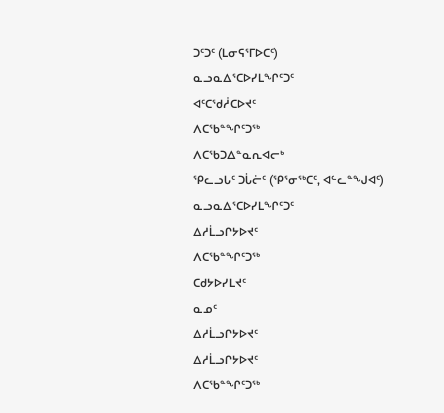ᑐᑦᑐᑦ (ᒪᓂᕋᕐᒥᐅᑕᑦ)
ᓇᓗᓇᐃᕐᑕᐅᓯᒪᖏᑦᑐᑦ
ᐊᑦᑕᖁᓲᑕᐅᔪᑦ
ᐱᑕᖃᓐᖏᑦᑐᖅ
ᐱᑕᖃᑐᐃᓐᓇᕆᐊᓕᒃ
ᕿᓚᓗᒐᑦ ᑐᒑᓖᑦ (ᕿᕐᓂᖅᑕᑦ, ᐊᓪᓚᓐᖑᐊᑦ)
ᓇᓗᓇᐃᕐᑕᐅᓯᒪᖏᑦᑐᑦ
ᐃᓱᒫᓗᒋᔭᐅᔪᑦ
ᐱᑕᖃᓐᖏᑦᑐᖅ
ᑕᑯᔭᐅᓯᒪᔪᑦ
ᓇᓄᑦ
ᐃᓱᒫᓗᒋᔭᐅᔪᑦ
ᐃᓱᒫᓗᒋᔭᐅᔪᑦ
ᐱᑕᖃᓐᖏᑦᑐᖅ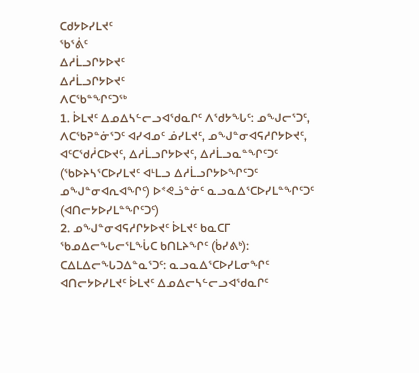ᑕᑯᔭᐅᓯᒪᔪᑦ
ᖃᕐᕖᑦ
ᐃᓱᒫᓗᒋᔭᐅᔪᑦ
ᐃᓱᒫᓗᒋᔭᐅᔪᑦ
ᐱᑕᖃᓐᖏᑦᑐᖅ
1. ᐆᒪᔪᑦ ᐃᓄᐃᓴᓪᓕᓗᐊᖁᓇᒋᑦ ᐱᖁᔭᖓᑦ: ᓄᖑᓕᕐᑐᑦ, ᐱᑕᖃᕈᓐᓃᕐᑐᑦ ᐊᓯᐊᓄᑦ ᓅᓯᒪᔪᑦ, ᓄᖑᓐᓂᐊᕋᓱᒋᔭᐅᔪᑦ, ᐊᑦᑕᖁᓲᑕᐅᔪᑦ, ᐃᓱᒫᓗᒋᔭᐅᔪᑦ, ᐃᓱᒫᓗᓇᓐᖏᑦᑐᑦ (ᖃᐅᔨᓴᕐᑕᐅᓯᒪᔪᑦ ᐊᒻᒪᓗ ᐃᓱᒫᓗᒋᔭᐅᖏᑦᑐᑦ ᓄᖑᓐᓂᐊᕆᐊᖏᑦ) ᐅᕝᕙᓘᓐᓃᑦ ᓇᓗᓇᐃᕐᑕᐅᓯᒪᓐᖏᑦᑐᑦ (ᐊᑎᓕᔭᐅᓯᒪᓐᖏᑦᑐᑦ)
2. ᓄᖑᓐᓂᐊᕋᓱᒋᔭᐅᔪᑦ ᐆᒪᔪᑦ ᑲᓇᑕᒥ ᖃᓄᐃᓕᖓᓕᕐᒪᖔᑕ ᑲᑎᒪᔨᖏᑦ (ᑳᓯᕕᒃ): ᑕᐃᒪᐃᓕᖓᑐᐃᓐᓇᕐᑐᑦ: ᓇᓗᓇᐃᕐᑕᐅᓯᒪᓂᖏᑦ ᐊᑎᓕᔭᐅᓯᒪᔪᑦ ᐆᒪᔪᑦ ᐃᓄᐃᓕᓴᓪᓕᓗᐊᖁᓇᒋᑦ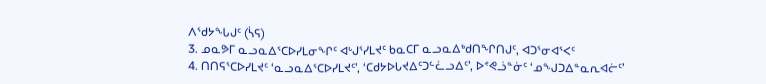ᐱᖁᔭᖓᒍᑦ (ᓵᕋ)
3. ᓄᓇᕗᒥ ᓇᓗᓇᐃᕐᑕᐅᓯᒪᓂᖏᑦ ᐊᒡᒍᕐᓯᒪᔪᑦ ᑲᓇᑕᒥ ᓇᓗᓇᐃᒃᑯᑎᖏᑎᒍᑦ, ᐊᑐᕐᓂᐊᕐᐸᑦ
4. ᑎᑎᕋᕐᑕᐅᓯᒪᔪᑦ ‘ᓇᓗᓇᐃᕐᑕᐅᓯᒪᔪᑦ’, ‘ᑕᑯᔭᐅᒐᔪᐃᑦᑐᓪᓛᓗᐃᑦ’, ᐅᕝᕙᓘᓐᓃᑦ ‘ᓄᖑᑐᐃᓐᓇᕆᐊᓖᑦ’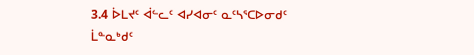3.4 ᐆᒪᔪᑦ ᐋᓪᓚᑦ ᐊᓯᐊᓂᑦ ᓇᑦᓴᕐᑕᐅᓂᑯᑦ
ᒫᓐᓇᒃᑯᑦ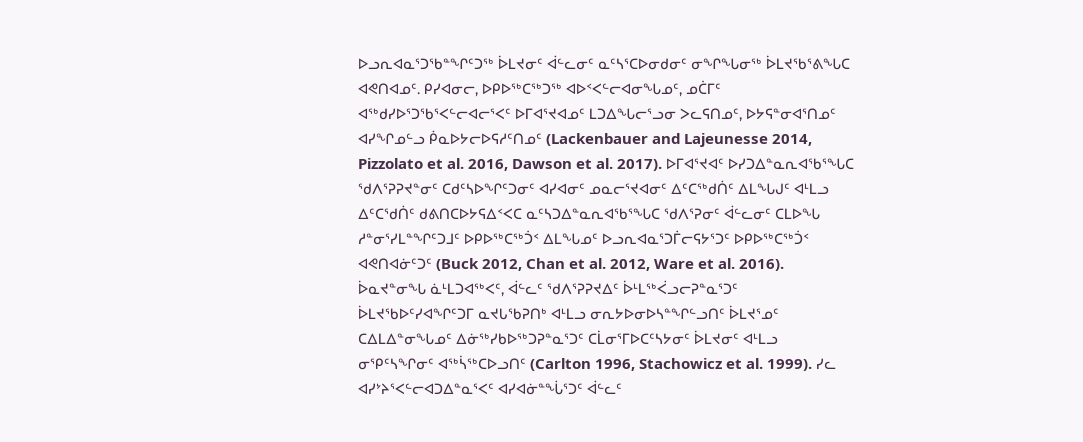ᐅᓗᕆᐊᓇᕐᑐᖃᓐᖏᑦᑐᖅ ᐆᒪᔪᓂᑦ ᐋᓪᓚᓂᑦ ᓇᑦᓴᕐᑕᐅᓂᑯᓂᑦ ᓂᖏᖓᓂᖅ ᐆᒪᔪᖃᕐᕕᖓᑕ ᐊᕙᑎᐊᓄᑦ. ᑭᓯᐊᓂᓕ, ᐅᑭᐅᖅᑕᖅᑐᖅ ᐊᐅᑉᐸᓪᓕᐊᓂᖓᓄᑦ, ᓄᑖᒥᑦ ᐊᖅᑯᓯᐅᕐᑐᖃᕐᐸᓪᓕᐊᓕᕐᐸᑦ ᐅᒥᐊᕐᔪᐊᓄᑦ ᒪᑐᐃᖓᓕᕐᓗᓂ ᐳᓚᕋᑎᓄᑦ, ᐅᔭᕋᓐᓂᐊᕐᑎᓄᑦ ᐊᓯᖏᓄᓪᓗ ᑮᓇᐅᔭᓕᐅᕋᓱᑦᑎᓄᑦ (Lackenbauer and Lajeunesse 2014, Pizzolato et al. 2016, Dawson et al. 2017). ᐅᒥᐊᕐᔪᐊᑦ ᐅᓯᑐᐃᓐᓇᕆᐊᖃᕐᖓᑕ ᖁᐱᕐᕈᕈᔪᓐᓂᑦ ᑕᑯᑦᓴᐅᖏᑦᑐᓂᑦ ᐊᓯᐊᓂᑦ ᓄᓇᓕᕐᔪᐊᓂᑦ ᐃᑦᑕᖅᑯᑏᑦ ᐃᒪᖓᒍᑦ ᐊᒻᒪᓗ ᐃᑦᑕᖁᑏᑦ ᑯᕕᑎᑕᐅᔭᕋᐃᑉᐸᑕ ᓇᑦᓴᑐᐃᓐᓇᕆᐊᖃᕐᖓᑕ ᖁᐱᕐᕈᓂᑦ ᐋᓪᓚᓂᑦ ᑕᒪᐅᖓ ᓱᓐᓂᕐᓯᒪᓐᖏᑦᑐᒧᑦ ᐅᑭᐅᖅᑕᖅᑑᑉ ᐃᒪᖓᓄᑦ ᐅᓗᕆᐊᓇᕐᑐᒦᓕᕋᔭᕐᑐᑦ ᐅᑭᐅᖅᑕᖅᑑᑉ ᐊᕙᑎᐊᓃᑦᑐᑦ (Buck 2012, Chan et al. 2012, Ware et al. 2016). ᐆᓇᔪᓐᓂᖓ ᓈᒻᒪᑐᐊᖅᐸᑦ, ᐋᓪᓚᑦ ᖁᐱᕐᕈᕈᔪᐃᑦ ᐆᒻᒪᖅᐹᓗᓕᕈᓐᓇᕐᑐᑦ ᐆᒪᔪᖃᐅᑦᓯᐊᖏᑦᑐᒥ ᓇᔪᒐᖃᕈᑎᒃ ᐊᒻᒪᓗ ᓂᕆᔭᐅᓂᐅᓴᓐᖏᓪᓗᑎᑦ ᐆᒪᔪᕐᓄᑦ ᑕᐃᒪᐃᓐᓂᖓᓄᑦ ᐃᓃᖅᓯᑲᐅᖅᑐᕈᓐᓇᕐᑐᑦ ᑕᒫᓂᕐᒥᐅᑕᑦᓴᔭᓂᑦ ᐆᒪᔪᓂᑦ ᐊᒻᒪᓗ ᓂᕿᑦᓴᖏᓂᑦ ᐊᖅᓵᖅᑕᐅᓗᑎᑦ (Carlton 1996, Stachowicz et al. 1999). ᓯᓚ ᐊᓯᔾᔨᕐᐸᓪᓕᐊᑐᐃᓐᓇᕐᐸᑦ ᐊᓯᐊᓃᓐᖔᕐᑐᑦ ᐋᓪᓚᑦ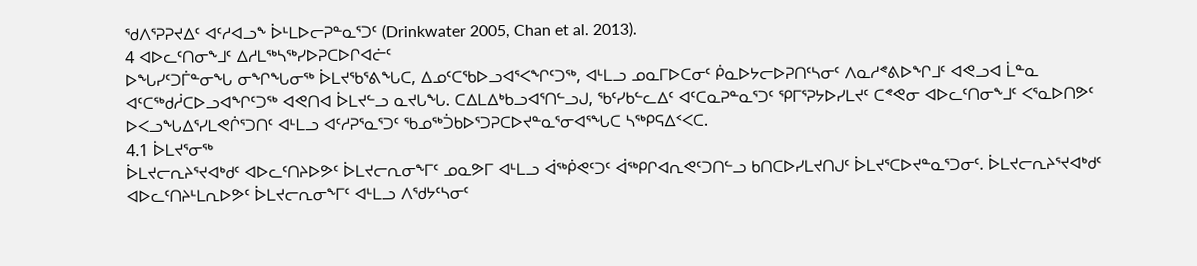ᖁᐱᕐᕈᕈᔪᐃᑦ ᐊᑦᓱᐊᓗᖕ ᐆᒻᒪᐅᓕᕈᓐᓇᕐᑐᑦ (Drinkwater 2005, Chan et al. 2013).
4 ᐊᐅᓚᑦᑎᓂᖕᒧᑦ ᐃᓱᒪᖅᓴᖅᓯᐅᕈᑕᐅᒋᐊᓖᑦ
ᐅᖓᓯᑦᑐᒦᓐᓂᖓ ᓂᖏᖓᓂᖅ ᐆᒪᔪᖃᕐᕕᖓᑕ, ᐃᓄᑦᑕᖃᐅᓗᐊᕐᐸᖏᑦᑐᖅ, ᐊᒻᒪᓗ ᓄᓇᒥᐅᑕᓂᑦ ᑮᓇᐅᔭᓕᐅᕈᑎᑦᓴᓂᑦ ᐱᓇᓱᕝᕕᐅᖏᒧᑦ ᐊᕙᓗᐊ ᒫᓐᓇ ᐊᑦᑕᖅᑯᓲᑕᐅᓗᐊᖏᑦᑐᖅ ᐊᕙᑎᐊ ᐆᒪᔪᓪᓗ ᓇᔪᒐᖓ. ᑕᐃᒪᐃᒃᑲᓗᐊᕐᑎᓪᓗᒍ, ᖃᑦᓯᑲᓪᓚᐃᑦ ᐊᑦᑕᓇᕈᓐᓇᕐᑐᑦ ᕿᒥᕐᕈᔭᐅᓯᒪᔪᑦ ᑕᕝᕙᓂ ᐊᐅᓚᑦᑎᓂᖕᒧᑦ ᐸᕐᓇᐅᑎᕗᑦ ᐅᐸᓗᖓᐃᕐᓯᒪᕙᒌᕐᑐᑎᑦ ᐊᒻᒪᓗ ᐊᑦᓱᕈᕐᓇᕐᑐᑦ ᖃᓄᖅᑑᑲᐅᕐᑐᕈᑕᐅᔪᓐᓇᕐᓂᐊᕐᖓᑕ ᓴᖅᑭᕋᐃᑉᐸᑕ.
4.1 ᐆᒪᔪᕐᓂᖅ
ᐆᒪᔪᓕᕆᔨᕐᔪᐊᒃᑯᑦ ᐊᐅᓚᑦᑎᔨᐅᕗᑦ ᐆᒪᔪᓕᕆᓂᖕᒥᑦ ᓄᓇᕗᒥ ᐊᒻᒪᓗ ᐋᖅᑮᕙᑦᑐᑦ ᐋᖅᑭᒋᐊᕆᕙᑦᑐᑎᓪᓗ ᑲᑎᑕᐅᓯᒪᔪᑎᒍᑦ ᐆᒪᔪᕐᑕᐅᔪᓐᓇᕐᑐᓂᑦ. ᐆᒪᔪᓕᕆᔨᕐᔪᐊᒃᑯᑦ ᐊᐅᓚᑦᑎᔨᒻᒪᕆᐅᕗᑦ ᐆᒪᔪᓕᕆᓂᖕᒥᑦ ᐊᒻᒪᓗ ᐱᖁᔭᑦᓴᓂᑦ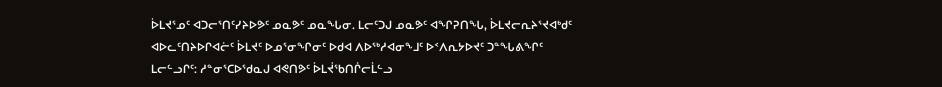ᐆᒪᔪᕐᓄᑦ ᐊᑐᓕᕐᑎᑦᓯᔨᐅᕗᑦ ᓄᓇᕗᑦ ᓄᓇᖓᓂ. ᒪᓕᑦᑐᒍ ᓄᓇᕗᑦ ᐊᖏᕈᑎᖓ, ᐆᒪᔪᓕᕆᔨᕐᔪᐊᒃᑯᑦ ᐊᐅᓚᑦᑎᔨᐅᒋᐊᓖᑦ ᐆᒪᔪᑦ ᐅᓄᕐᓂᖏᓂᑦ ᐅᑯᐊ ᐱᐅᖅᓱᐊᓂᖕᒧᑦ ᐅᑉᐱᕆᔭᐅᔪᑦ ᑐᓐᖓᕕᖏᑦ ᒪᓕᓪᓗᒋᑦ: ᓱᓐᓂᕐᑕᐅᖁᓇᒍ ᐊᕙᑎᕗᑦ ᐆᒪᔫᖃᑎᒌᓕᒫᓪᓗ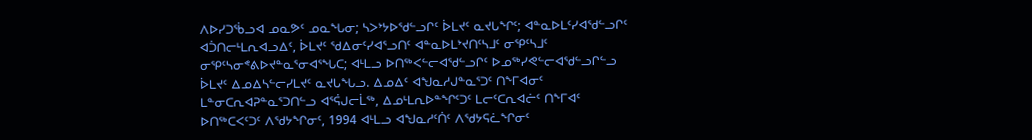ᐱᐅᓯᑐᖄᓗᐊ ᓄᓇᕗᑦ ᓄᓇᖓᓂ; ᓴᐳᔾᔭᐅᖁᓪᓗᒋᑦ ᐆᒪᔪᑦ ᓇᔪᒐᖏᑦ; ᐊᓐᓇᐅᒪᑦᓯᐊᖁᓪᓗᒋᑦ ᐊᑑᑎᓕᒻᒪᕆᐊᓗᐃᑦ, ᐆᒪᔪᑦ ᖁᐃᓂᑦᓯᐊᕐᓗᑎᑦ ᐊᓐᓇᐅᒪᔾᔪᑎᑦᓴᒧᑦ ᓂᕿᑦᓴᒧᑦ ᓂᕿᑦᓴᓂᕝᕕᐅᔪᓐᓇᕐᓂᐊᕐᖓᑕ; ᐊᒻᒪᓗ ᐅᑎᖅᐸᓪᓕᐊᖁᓪᓗᒋᑦ ᐅᓄᖅᓯᕙᓪᓕᐊᖁᓪᓗᒋᓪᓗ ᐆᒪᔪᑦ ᐃᓄᐃᓴᓪᓕᓯᒪᔪᑦ ᓇᔪᒐᖓᓗ. ᐃᓄᐃᑦ ᐊᖑᓇᓱᒍᓐᓇᕐᑐᑦ ᑎᖕᒥᐊᓂᑦ ᒪᓐᓂᑕᕆᐊᕈᓐᓇᕐᑐᑎᓪᓗ ᐊᕐᕌᒍᓕᒫᖅ, ᐃᓄᒻᒪᕆᐅᓐᖏᑦᑐᑦ ᒪᓕᑦᑕᕆᐊᓖᑦ ᑎᖕᒥᐊᑦ ᐅᑎᖅᑕᐸᑦᑐᑦ ᐱᖁᔭᖏᓂᑦ, 1994 ᐊᒻᒪᓗ ᐊᖑᓇᓱᑦᑏᑦ ᐱᖁᔭᕋᓛᖏᓂᑦ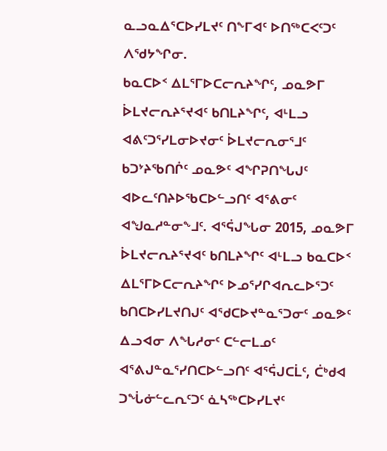ᓇᓗᓇᐃᕐᑕᐅᓯᒪᔪᑦ ᑎᖕᒥᐊᑦ ᐅᑎᖅᑕᐸᑦᑐᑦ ᐱᖁᔭᖏᓂ.
ᑲᓇᑕᐅᑉ ᐃᒪᕐᒥᐅᑕᓕᕆᔨᖏᑦ, ᓄᓇᕗᒥ ᐆᒪᔪᓕᕆᔨᕐᔪᐊᑦ ᑲᑎᒪᔨᖏᑦ, ᐊᒻᒪᓗ ᐊᕕᑦᑐᕐᓯᒪᓂᐅᔪᓂᑦ ᐆᒪᔪᓕᕆᓂᕐᒧᑦ ᑲᑐᔾᔨᖃᑎᒌᑦ ᓄᓇᕗᑦ ᐊᖏᕈᑎᖓᒍᑦ ᐊᐅᓚᑦᑎᔨᐅᖃᑕᐅᓪᓗᑎᑦ ᐊᕐᕕᓂᑦ ᐊᖑᓇᓱᓐᓂᖕᒧᑦ. ᐊᕐᕌᒍᖓᓂ 2015, ᓄᓇᕗᒥ ᐆᒪᔪᓕᕆᔨᕐᔪᐊᑦ ᑲᑎᒪᔨᖏᑦ ᐊᒻᒪᓗ ᑲᓇᑕᐅᑉ ᐃᒪᕐᒥᐅᑕᓕᕆᔨᖏᑦ ᐅᓄᕐᓯᒋᐊᕆᓚᐅᕐᑐᑦ ᑲᑎᑕᐅᓯᒪᔪᑎᒍᑦ ᐊᕐᑯᑕᐅᔪᓐᓇᕐᑐᓂᑦ ᓄᓇᕗᑦ ᐃᓗᐊᓂ ᐱᖓᓱᓂᑦ ᑕᓪᓕᒪᓄᑦ ᐊᕐᕕᒍᓐᓇᕐᓯᑎᑕᐅᓪᓗᑎᑦ ᐊᕐᕌᒍᑕᒫᑦ, ᑖᒃᑯᐊ ᑐᖔᓃᓪᓚᕆᑦᑐᑦ ᓈᓴᖅᑕᐅᓯᒪᔪᑦ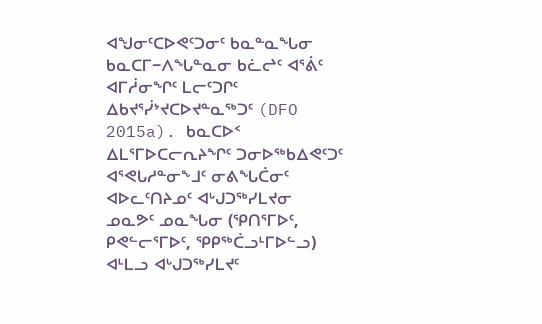ᐊᖑᓂᑦᑕᐅᕙᑦᑐᓂᑦ ᑲᓇᓐᓇᖓᓂ ᑲᓇᑕᒥ−ᐱᖓᓐᓇᓂ ᑲᓛᖠᑦ ᐊᕐᕖᑦ ᐊᒥᓲᓂᖏᑦ ᒪᓕᑦᑐᒋᑦ ᐃᑲᔪᕐᓰᔾᔪᑕᐅᔪᓐᓇᖅᑐᑦ (DFO 2015a). ᑲᓇᑕᐅᑉ ᐃᒪᕐᒥᐅᑕᓕᕆᔨᖏᑦ ᑐᓂᐅᖅᑲᐃᕙᑦᑐᑦ ᐊᕐᕙᒐᓱᓐᓂᖕᒧᑦ ᓂᕕᖓᑖᓂᑦ ᐊᐅᓚᑦᑎᔨᓄᑦ ᐊᒡᒍᑐᖅᓯᒪᔪᓂ ᓄᓇᕗᑦ ᓄᓇᖓᓂ (ᕿᑎᕐᒥᐅᑦ, ᑭᕙᓪᓕᕐᒥᐅᑦ, ᕿᑭᖅᑖᓗᒻᒥᐅᓪᓗ) ᐊᒻᒪᓗ ᐊᒡᒍᑐᖅᓯᒪᔪᑦ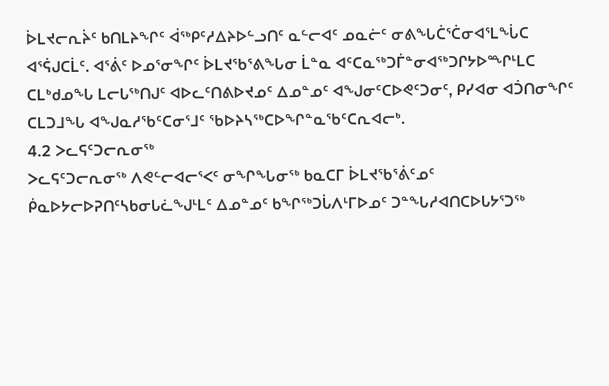ᐆᒪᔪᓕᕆᔩᑦ ᑲᑎᒪᔨᖏᑦ ᐋᖅᑭᑦᓱᐃᔨᐅᓪᓗᑎᑦ ᓇᓪᓕᐊᑦ ᓄᓇᓖᑦ ᓂᕕᖓᑖᕐᑖᓂᐊᕐᒪᖔᑕ ᐊᕐᕌᒍᑕᒫᑦ. ᐊᕐᕖᑦ ᐅᓄᕐᓂᖏᑦ ᐆᒪᔪᖃᕐᕕᖓᓂ ᒫᓐᓇ ᐊᑦᑕᓇᖅᑐᒦᓐᓂᐊᖅᑐᒋᔭᐅᙱᒻᒪᑕ ᑕᒪᒃᑯᓄᖓ ᒪᓕᒐᖅᑎᒍᑦ ᐊᐅᓚᑦᑎᕕᐅᔪᓄᑦ ᐃᓄᓐᓄᑦ ᐊᖑᓂᑦᑕᐅᕙᑦᑐᓂᑦ, ᑭᓯᐊᓂ ᐊᑑᑎᓂᖏᑦ ᑕᒪᑐᒧᖓ ᐊᖑᓇᓱᖃᑦᑕᓂᕐᒧᑦ ᖃᐅᔨᓴᖅᑕᐅᖏᓐᓇᖃᑦᑕᕆᐊᓕᒃ.
4.2 ᐳᓚᕋᑦᑐᓕᕆᓂᖅ
ᐳᓚᕋᑦᑐᓕᕆᓂᖅ ᐱᕙᓪᓕᐊᓕᕐᐸᑦ ᓂᖏᖓᓂᖅ ᑲᓇᑕᒥ ᐆᒪᔪᖃᕐᕖᑦᓄᑦ ᑮᓇᐅᔭᓕᐅᕈᑎᑦᓴᑲᓂᒐᓛᖑᒻᒪᑦ ᐃᓄᓐᓄᑦ ᑲᖏᖅᑐᒑᐱᒻᒥᐅᓄᑦ ᑐᓐᖓᓱᐊᑎᑕᐅᒐᔭᕐᑐᖅ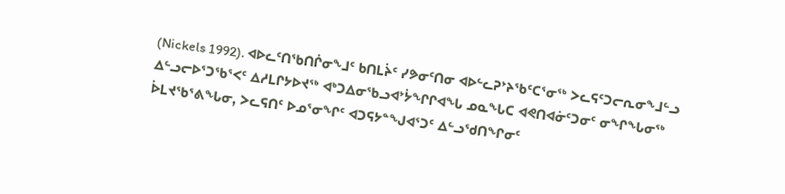(Nickels 1992). ᐊᐅᓚᑦᑎᖃᑎᒌᓂᖕᒧᑦ ᑲᑎᒪᔩᑦ ᓯᕗᓂᑦᑎᓂ ᐊᐅᓪᓚᕈᔾᔨᖃᑦᑕᕐᓂᖅ ᐳᓚᕋᑦᑐᓕᕆᓂᖕᒧᓪᓗ ᐃᓪᓗᓕᐅᕐᑐᖃᕐᐸᑦ ᐃᓱᒪᒋᔭᐅᔪᖅ ᐊᒃᑐᐃᓂᖃᓗᐊᔾᔮᖏᒋᐊᖓ ᓄᓇᖓᑕ ᐊᕙᑎᐊᓃᑦᑐᓂᑦ ᓂᖏᖓᓂᖅ ᐆᒪᔪᖃᕐᕕᖓᓂ, ᐳᓚᕋᑎᑦ ᐅᓄᕐᓂᖏᑦ ᐊᑐᕋᔭᓐᖑᐊᕐᑐᑦ ᐃᓪᓗᖁᑎᖏᓂᑦ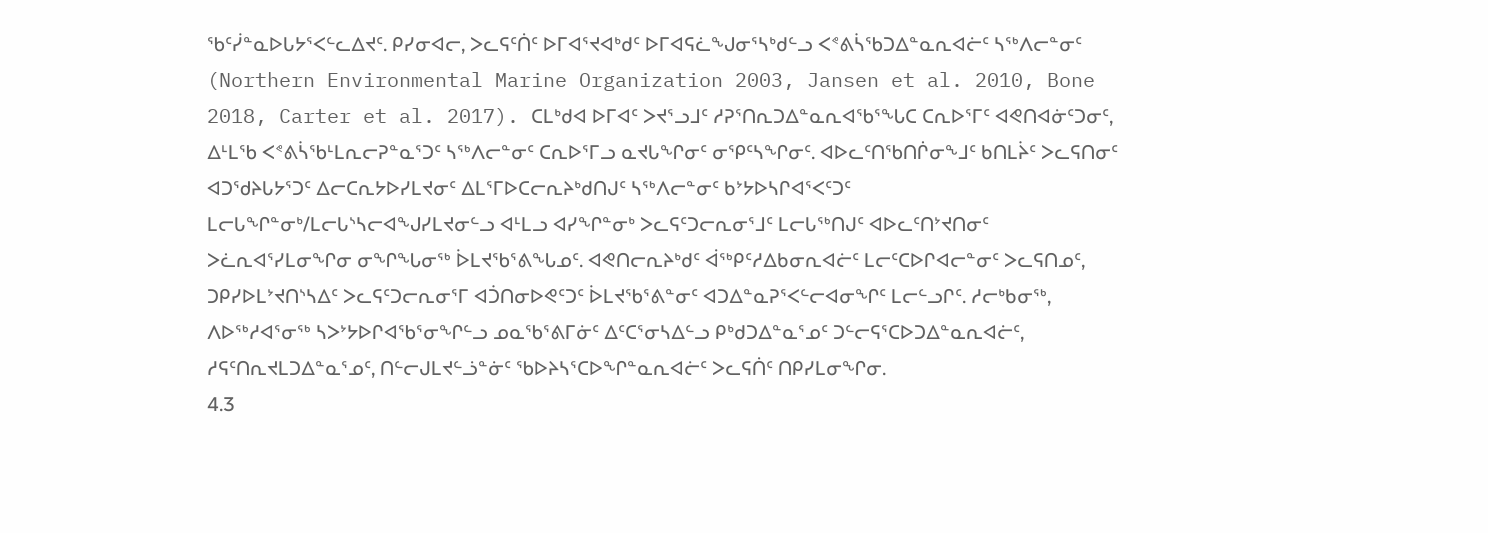ᖃᑦᓰᓐᓇᐅᒐᔭᕐᐸᓪᓚᐃᔪᑦ. ᑭᓯᓂᐊᓕ, ᐳᓚᕋᑦᑏᑦ ᐅᒥᐊᕐᔪᐊᒃᑯᑦ ᐅᒥᐊᕋᓛᖑᓂᕐᓴᒃᑯᓪᓗ ᐸᕝᕕᓵᖃᑐᐃᓐᓇᕆᐊᓖᑦ ᓴᖅᐱᓕᓐᓂᑦ (Northern Environmental Marine Organization 2003, Jansen et al. 2010, Bone 2018, Carter et al. 2017). ᑕᒪᒃᑯᐊ ᐅᒥᐊᑦ ᐳᔪᕐᓗᒧᑦ ᓱᕈᕐᑎᕆᑐᐃᓐᓇᕆᐊᖃᕐᖓᑕ ᑕᕆᐅᕐᒥᑦ ᐊᕙᑎᐊᓃᑦᑐᓂᑦ, ᐃᒻᒪᖃ ᐸᕝᕕᓵᖃᒻᒪᕆᓕᕈᓐᓇᕐᑐᑦ ᓴᖅᐱᓕᓐᓂᑦ ᑕᕆᐅᕐᒥᓗ ᓇᔪᒐᖏᓂᑦ ᓂᕿᑦᓴᖏᓂᑦ. ᐊᐅᓚᑦᑎᖃᑎᒌᓂᖕᒧᑦ ᑲᑎᒪᔩᑦ ᐳᓚᕋᑎᓂᑦ ᐊᑐᖁᔨᒐᔭᕐᑐᑦ ᐃᓕᑕᕆᔭᐅᓯᒪᔪᓂᑦ ᐃᒪᕐᒥᐅᑕᓕᕆᔨᒃᑯᑎᒍᑦ ᓴᖅᐱᓕᓐᓂᑦ ᑲᔾᔭᐅᓴᒋᐊᕐᐸᑦᑐᑦ ᒪᓕᒐᖏᓐᓂᒃ/ᒪᓕᒐᔅᓴᓕᐊᖑᓯᒪᔪᓂᓪᓗ ᐊᒻᒪᓗ ᐊᓯᖏᓐᓂᒃ ᐳᓚᕋᑦᑐᓕᕆᓂᕐᒧᑦ ᒪᓕᒐᖅᑎᒍᑦ ᐊᐅᓚᑦᑎᔾᔪᑎᓂᑦ ᐳᓛᕆᐊᕐᓯᒪᓂᖏᓂ ᓂᖏᖓᓂᖅ ᐆᒪᔪᖃᕐᕕᖓᓄᑦ. ᐊᕙᑎᓕᕆᔨᒃᑯᑦ ᐋᖅᑭᑦᓱᐃᑲᓂᕆᐊᓖᑦ ᒪᓕᑦᑕᐅᒋᐊᓕᓐᓂᑦ ᐳᓚᕋᑎᓄᑦ, ᑐᑭᓯᐅᒪᔾᔪᑎᔅᓴᐃᑦ ᐳᓚᕋᑦᑐᓕᕆᓂᕐᒥ ᐊᑑᑎᓂᐅᕙᑦᑐᑦ ᐆᒪᔪᖃᕐᕕᓐᓂᑦ ᐊᑐᐃᓐᓇᕈᕐᐸᓪᓕᐊᓂᖏᑦ ᒪᓕᓪᓗᒋᑦ. ᓱᓕᒃᑲᓂᖅ, ᐱᐅᖅᓱᐊᕐᓂᖅ ᓴᐳᔾᔭᐅᒋᐊᖃᕐᓂᖏᓪᓗ ᓄᓇᖃᕐᕕᒥᓃᑦ ᐃᑦᑕᕐᓂᓴᐃᓪᓗ ᑭᒃᑯᑐᐃᓐᓇᕐᓄᑦ ᑐᓪᓕᕋᕐᑕᐅᑐᐃᓐᓇᕆᐊᓖᑦ, ᓱᕋᑦᑎᕆᔪᒪᑐᐃᓐᓇᕐᓄᑦ, ᑎᓪᓕᒍᒪᔪᓪᓘᓐᓃᑦ ᖃᐅᔨᓴᕐᑕᐅᖏᓐᓇᕆᐊᓖᑦ ᐳᓚᕋᑏᑦ ᑎᑭᓯᒪᓂᖏᓂ.
4.3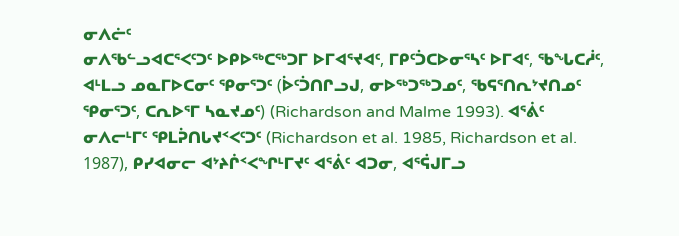ᓂᐱᓖᑦ
ᓂᐱᖃᓪᓗᐊᑕᕐᐸᑦᑐᑦ ᐅᑭᐅᖅᑕᖅᑐᒥ ᐅᒥᐊᕐᔪᐊᑦ, ᒥᑭᑦᑑᑕᐅᓂᕐᓴᑦ ᐅᒥᐊᑦ, ᖃᖓᑕᓲᑦ, ᐊᒻᒪᓗ ᓄᓇᒥᐅᑕᓂᑦ ᕿᓂᕐᑐᑦ (ᐆᑦᑑᑎᒋᓗᒍ, ᓂᐅᖅᑐᖅᑐᓄᑦ, ᖃᕋᕐᑎᕆᔾᔪᑎᓄᑦ ᕿᓂᕐᑐᑦ, ᑕᕆᐅᕐᒥ ᓴᓇᔪᓄᑦ) (Richardson and Malme 1993). ᐊᕐᕖᑦ ᓂᐱᓕᒻᒥᑦ ᕿᒪᕉᑎᒐᔪᑉᐸᑦᑐᑦ (Richardson et al. 1985, Richardson et al. 1987), ᑭᓯᐊᓂᓕ ᐊᔾᔨᒌᑉᐸᖏᒻᒥᔪᑦ ᐊᕐᕖᑦ ᐊᑐᓂ, ᐊᕐᕌᒍᒥᓗ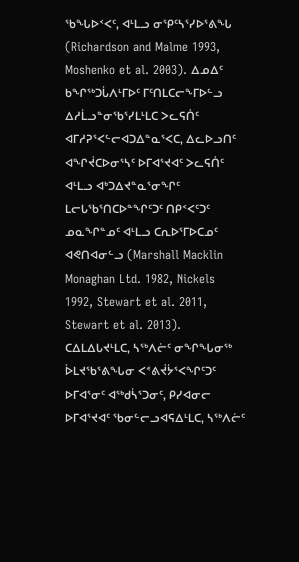ᖃᖓᐅᑉᐸᑦ, ᐊᒻᒪᓗ ᓂᕿᑦᓴᕐᓯᐅᕐᕕᖓ (Richardson and Malme 1993, Moshenko et al. 2003). ᐃᓄᐃᑦ ᑲᖏᖅᑐᒑᐱᒻᒥᐅᑦ ᒥᑦᑎᒪᑕᓕᖕᒥᐅᓪᓗ ᐃᓱᒫᓗᓐᓂᖃᕐᓯᒪᒻᒪᑕ ᐳᓚᕋᑏᑦ ᐊᒥᓱᕈᕐᐸᓪᓕᐊᑐᐃᓐᓇᕐᐸᑕ, ᐃᓚᐅᓗᑎᑦ ᐊᖏᔫᑕᐅᓂᕐᓴᑦ ᐅᒥᐊᕐᔪᐊᑦ ᐳᓚᕋᑏᑦ ᐊᒻᒪᓗ ᐊᒃᑐᐃᔪᓐᓇᕐᓂᖏᑦ ᒪᓕᒐᖃᕐᑎᑕᐅᓐᖏᑦᑐᑦ ᑎᑭᑉᐸᑦᑐᑦ ᓄᓇᖏᓐᓄᑦ ᐊᒻᒪᓗ ᑕᕆᐅᕐᒥᐅᑕᓄᑦ ᐊᕙᑎᐊᓂᓪᓗ (Marshall Macklin Monaghan Ltd. 1982, Nickels 1992, Stewart et al. 2011, Stewart et al. 2013). ᑕᐃᒪᐃᒐᔪᒻᒪᑕ, ᓴᖅᐱᓖᑦ ᓂᖏᖓᓂᖅ ᐆᒪᔪᖃᕐᕕᖓᓂ ᐸᕝᕕᔫᔮᕐᐸᖏᑦᑐᑦ ᐅᒥᐊᕐᓂᑦ ᐊᖅᑯᓵᕐᑐᓂᑦ, ᑭᓯᐊᓂᓕ ᐅᒥᐊᕐᔪᐊᑦ ᖃᓂᓪᓕᓗᐊᕋᐃᒻᒪᑕ, ᓴᖅᐱᓖᑦ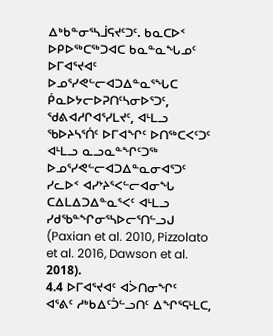ᐃᒃᑲᓐᓂᕐᓴᒨᕋᔪᑦᑐᑦ. ᑲᓇᑕᐅᑉ ᐅᑭᐅᖅᑕᖅᑐᐊᑕ ᑲᓇᓐᓇᖓᓄᑦ ᐅᒥᐊᕐᔪᐊᑦ ᐅᓄᕐᓯᕙᓪᓕᐊᑐᐃᓐᓇᕐᖓᑕ ᑮᓇᐅᔭᓕᐅᕈᑎᑦᓴᓂᐅᕐᑐᑦ, ᖁᕕᐊᓱᒋᐊᕐᓯᒪᔪᑦ, ᐊᒻᒪᓗ ᖃᐅᔨᓴᕐᑏᑦ ᐅᒥᐊᖏᑦ ᐅᑎᖅᑕᐸᑦᑐᑦ ᐊᒻᒪᓗ ᓇᓗᓇᓐᖏᑦᑐᖅ ᐅᓄᕐᓯᕙᓪᓕᐊᑐᐃᓐᓇᓂᐊᕐᑐᑦ ᓯᓚᐅᑉ ᐊᓯᔾᔨᕐᐸᓪᓕᐊᓂᖓ ᑕᐃᒪᐃᑐᐃᓐᓇᕐᐸᑦ ᐊᒻᒪᓗ ᓯᑯᖃᓐᖏᓂᕐᓴᐅᓕᕐᑎᓪᓗᒍ (Paxian et al. 2010, Pizzolato et al. 2016, Dawson et al. 2018).
4.4 ᐅᒥᐊᕐᔪᐊᑦ ᐊᐴᑎᓂᖏᑦ
ᐊᕐᕕᑦ ᓱᒃᑲᐃᑦᑑᓪᓗᑎᑦ ᐃᖏᕐᕋᒻᒪᑕ,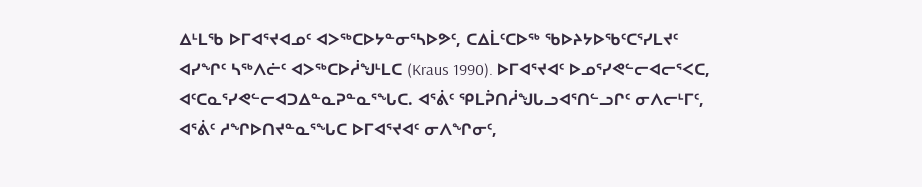ᐃᒻᒪᖃ ᐅᒥᐊᕐᔪᐊᓄᑦ ᐊᐳᖅᑕᐅᔭᓐᓂᕐᓴᐅᕗᑦ, ᑕᐃᒫᑦᑕᐅᖅ ᖃᐅᔨᔭᐅᖃᑦᑕᕐᓯᒪᔪᑦ ᐊᓯᖏᑦ ᓴᖅᐱᓖᑦ ᐊᐳᖅᑕᐅᓲᖑᒻᒪᑕ (Kraus 1990). ᐅᒥᐊᕐᔪᐊᑦ ᐅᓄᕐᓯᕙᓪᓕᐊᓕᕐᐸᑕ, ᐊᑦᑕᓇᕐᓯᕙᓪᓕᐊᑐᐃᓐᓇᕈᓐᓇᕐᖓᑕ. ᐊᕐᕖᑦ ᕿᒪᕉᑎᓲᖑᒐᓗᐊᕐᑎᓪᓗᒋᑦ ᓂᐱᓕᒻᒥᑦ, ᐊᕐᕖᑦ ᓱᖏᐅᑎᔪᓐᓇᕐᖓᑕ ᐅᒥᐊᕐᔪᐊᑦ ᓂᐱᖏᓂᑦ,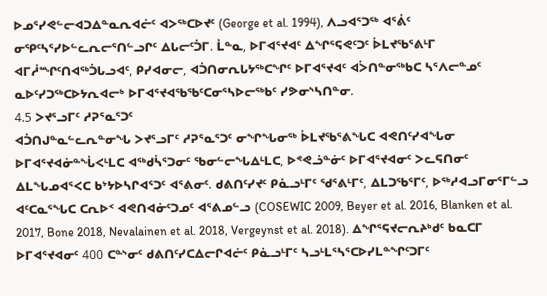ᐅᓄᕐᓯᕙᓪᓕᐊᑐᐃᓐᓇᕆᐊᓖᑦ ᐊᐳᖅᑕᐅᔪᑦ (George et al. 1994), ᐱᓗᐊᕐᑐᖅ ᐊᕐᕖᑦ ᓂᕿᑦᓴᕐᓯᐅᓪᓚᕆᓕᕐᑎᓪᓗᒋᑦ ᐃᒐᓕᑦᑑᒥ. ᒫᓐᓇ, ᐅᒥᐊᕐᔪᐊᑦ ᐃᖏᕐᕋᕙᑦᑐᑦ ᐆᒪᔪᖃᕐᕕᒻᒥ ᐊᒥᓲᙱᑦᑎᐊᖅᑑᒐᓗᐊᑦ, ᑭᓯᐊᓂᓕ, ᐊᑑᑎᓂᕆᒐᔭᖅᑕᖏᑦ ᐅᒥᐊᕐᔪᐊᑦ ᐊᐴᑎᓐᓂᖅᑲᑕ ᓴᕐᐱᓕᓐᓄᑦ ᓇᐅᑦᓯᑐᖅᑕᐅᔭᕆᐊᓕᒃ ᐅᒥᐊᕐᔪᐊᖃᖃᑦᑕᓂᕐᓴᐅᓕᖅᑲᑦ ᓯᕗᓂᔅᓴᑎᓐᓂ.
4.5 ᐳᔪᕐᓗᒥᑦ ᓱᕈᕐᓇᕐᑐᑦ
ᐊᑑᑎᒍᓐᓇᓪᓚᕆᓐᓂᖓ ᐳᔪᕐᓗᒥᑦ ᓱᕈᕐᓇᕐᑐᑦ ᓂᖏᖓᓂᖅ ᐆᒪᔪᖃᕐᕕᖓᑕ ᐊᕙᑎᑦᓯᐊᖓᓂ ᐅᒥᐊᕐᔪᐊᓃᓐᖔᐸᒻᒪᑕ ᐊᖅᑯᓵᕐᑐᓂᑦ ᖃᓂᓪᓕᖓᐃᒻᒪᑕ, ᐅᕝᕙᓘᓐᓃᑦ ᐅᒥᐊᕐᔪᐊᓂᑦ ᐳᓚᕋᑎᓂᑦ ᐃᒪᖓᓄᐊᕐᐸᑕ ᑲᔾᔭᐅᓴᒋᐊᕐᑐᑦ ᐊᕐᕕᓂᑦ. ᑯᕕᑎᑦᓯᔪᑦ ᑭᓈᓗᒻᒥᑦ ᖁᕐᕕᒻᒥᑦ, ᐃᒪᑐᖃᕐᒥᑦ, ᐅᖅᓱᐊᓗᒥᓂᕐᒥᓪᓗ ᐊᑦᑕᓇᕐᖓᑕ ᑕᕆᐅᑉ ᐊᕙᑎᐊᓃᑦᑐᓄᑦ ᐊᕐᕕᓄᓪᓗ (COSEWIC 2009, Beyer et al. 2016, Blanken et al. 2017, Bone 2018, Nevalainen et al. 2018, Vergeynst et al. 2018). ᐃᖏᕐᕋᔪᓕᕆᔨᒃᑯᑦ ᑲᓇᑕᒥ ᐅᒥᐊᕐᔪᐊᓂᑦ 400 ᑕᓐᔅᓂᑦ ᑯᕕᑎᑦᓯᑕᐃᓕᒋᐊᓖᑦ ᑭᓈᓗᒻᒥᑦ ᓴᓗᒻᒪᕐᓴᕐᑕᐅᓯᒪᓐᖏᑦᑐᒥᑦ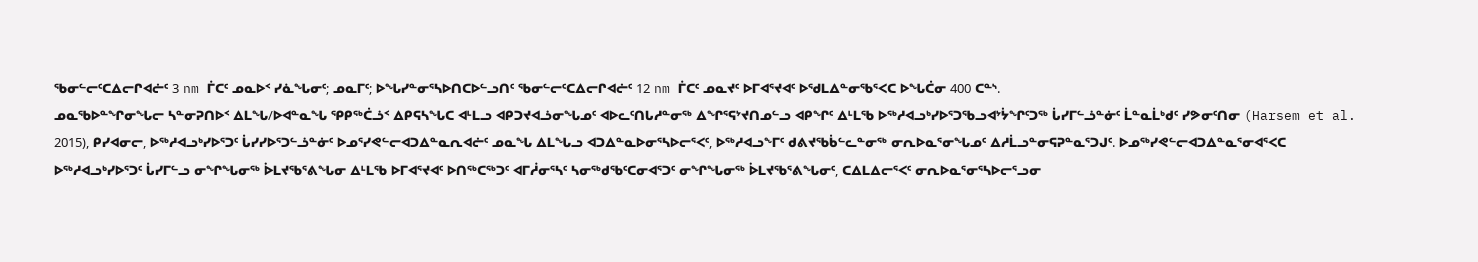ᖃᓂᓪᓕᑦᑕᐃᓕᒋᐊᓖᑦ 3 nm ᒦᑕᑦ ᓄᓇᐅᑉ ᓯᓈᖓᓂᑦ; ᓄᓇᒥᑦ; ᐅᖓᓯᓐᓂᕐᓴᐅᑎᑕᐅᓪᓗᑎᑦ ᖃᓂᓪᓕᑦᑕᐃᓕᒋᐊᓖᑦ 12 nm ᒦᑕᑦ ᓄᓇᔪᑦ ᐅᒥᐊᕐᔪᐊᑦ ᐅᖁᒪᐃᓐᓂᖃᕐᐸᑕ ᐅᖓᑖᓂ 400 ᑕᓐᔅ.
ᓄᓇᖃᐅᓐᖏᓂᖓᓕ ᓴᓐᓂᕈᑎᐅᑉ ᐃᒪᖓ/ᐅᐊᓐᓇᖓ ᕿᑭᖅᑖᓘᑉ ᐃᑭᕋᓴᖓᑕ ᐊᒻᒪᓗ ᐊᑭᑐᔪᐊᓘᓂᖓᓄᑦ ᐊᐅᓚᑦᑎᒐᓱᓐᓂᖅ ᐃᖏᕐᕋᔾᔪᑎᓄᓪᓗ ᐊᑭᖏᑦ ᐃᒻᒪᖃ ᐅᖅᓱᐊᓗᒃᓯᐅᕐᑐᖃᓗᐊᔾᔮᖏᑦᑐᖅ ᒑᓯᒥᓪᓘᓐᓃᑦ ᒫᓐᓇᒫᒃᑯᑦ ᓯᕗᓂᑦᑎᓂ (Harsem et al. 2015), ᑭᓯᐊᓂᓕ, ᐅᖅᓱᐊᓗᒃᓯᐅᕐᑐᑦ ᒑᓯᓯᐅᕐᑐᓪᓘᓐᓃᑦ ᐅᓄᕐᓯᕙᓪᓕᐊᑐᐃᓐᓇᕆᐊᓖᑦ ᓄᓇᖓ ᐃᒪᖓᓗ ᐊᑐᐃᓐᓇᐅᓂᕐᓴᐅᓕᕐᐸᑦ, ᐅᖅᓱᐊᓗᖕᒥᑦ ᑯᕕᔪᖃᑳᓪᓚᓐᓂᖅ ᓂᕆᐅᓇᕐᓂᖓᓄᑦ ᐃᓱᒫᓗᓐᓂᕋᕈᓐᓇᕐᑐᒍᑦ. ᐅᓄᖅᓯᕙᓪᓕᐊᑐᐃᓐᓇᕐᓂᐊᕐᐸᑕ ᐅᖅᓱᐊᓗᒃᓯᐅᕐᑐᑦ ᒑᓯᒥᓪᓗ ᓂᖏᖓᓂᖅ ᐆᒪᔪᖃᕐᕕᖓᓂ ᐃᒻᒪᖃ ᐅᒥᐊᕐᔪᐊᑦ ᐅᑎᖅᑕᖅᑐᑦ ᐊᒥᓲᓂᕐᓴᑦ ᓴᓂᖅᑯᖃᑦᑕᓂᐊᕐᑐᑦ ᓂᖏᖓᓂᖅ ᐆᒪᔪᖃᕐᕕᖓᓂᑦ, ᑕᐃᒪᐃᓕᕐᐸᑦ ᓂᕆᐅᓇᕐᓂᕐᓴᐅᓕᕐᓗᓂ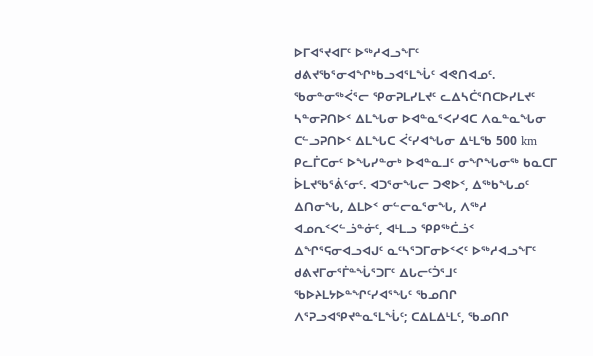ᐅᒥᐊᕐᔪᐊᒥᑦ ᐅᖅᓱᐊᓗᖕᒥᑦ ᑯᕕᔪᖃᕐᓂᐊᖏᒃᑲᓗᐊᕐᒪᖔᑦ ᐊᕙᑎᐊᓄᑦ. ᖃᓂᓐᓂᖅᐹᕐᓕ ᕿᓂᕈᒪᓯᒪᔪᑦ ᓚᐃᓴᑖᕐᑎᑕᐅᓯᒪᔪᑦ ᓴᓐᓂᕈᑎᐅᑉ ᐃᒪᖓᓂ ᐅᐊᓐᓇᕐᐸᓯᐊᑕ ᐱᓇᓐᓇᖓᓂ ᑕᓪᓗᕈᑎᐅᑉ ᐃᒪᖓᑕ ᐹᑦᓯᐊᖓᓂ ᐃᒻᒪᖃ 500 km ᑭᓚᒦᑕᓂᑦ ᐅᖓᓯᓐᓂᒃ ᐅᐊᓐᓇᒧᑦ ᓂᖏᖓᓂᖅ ᑲᓇᑕᒥ ᐆᒪᔪᖃᕐᕖᑦᓂᑦ. ᐊᑐᕐᓂᖓᓕ ᑐᕙᐅᑉ, ᐃᖅᑲᖓᓄᑦ ᐃᑎᓂᖓ, ᐃᒪᐅᑉ ᓂᓪᓕᓇᕐᓂᖓ, ᐱᖅᓱ ᐊᓄᕆᑉᐸᓪᓘᓐᓃᑦ, ᐊᒻᒪᓗ ᕿᑭᖅᑖᓘᑉ ᐃᖏᕐᕋᓂᐊᓗᐊᒍᑦ ᓇᑦᓴᕐᑐᒥᓂᐅᑉᐸᑦ ᐅᖅᓱᐊᓗᖕᒥᑦ ᑯᕕᔪᒥᓂᕐᒦᓐᖔᕐᑐᒥᑦ ᐃᒐᓕᑦᑑᕐᒧᑦ ᖃᐅᔨᒪᔭᐅᓐᖏᑦᓯᐊᕐᖓᑦ ᖃᓄᑎᒋ ᐱᕐᕈᓗᐊᕿᔪᓐᓇᕐᒪᖔᑦ; ᑕᐃᒪᐃᒻᒪᑦ, ᖃᓄᑎᒋ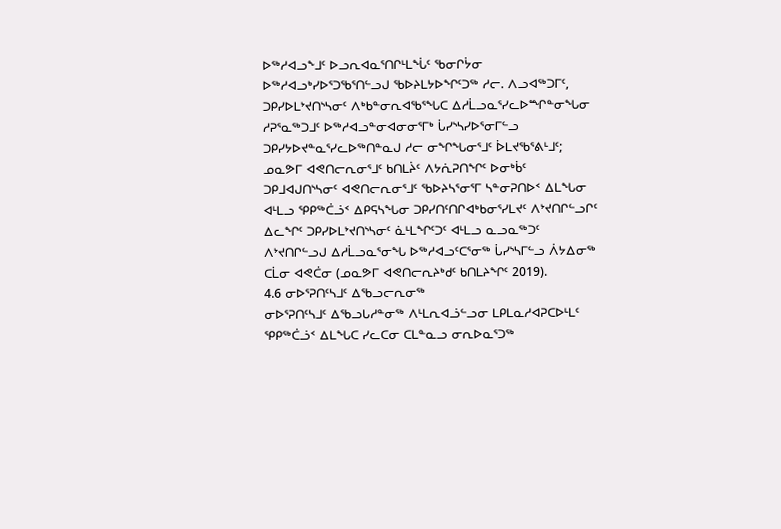ᐅᖅᓱᐊᓗᖕᒧᑦ ᐅᓗᕆᐊᓇᕐᑎᒋᒻᒪᖔᑦ ᖃᓂᒋᔮᓂ ᐅᖅᓱᐊᓗᒃᓯᐅᕐᑐᖃᕐᑎᓪᓗᒍ ᖃᐅᔨᒪᔭᐅᖏᑦᑐᖅ ᓱᓕ. ᐱᓗᐊᖅᑐᒥᑦ, ᑐᑭᓯᐅᒪᔾᔪᑎᔅᓴᓂᑦ ᐱᒃᑲᓐᓂᕆᐊᖃᕐᖓᑕ ᐃᓱᒫᓗᓇᕐᓯᓚᐅᙱᓐᓂᖓᓂ ᓱᕈᕐᓇᖅᑐᒧᑦ ᐅᖅᓱᐊᓗᓐᓂᐊᓂᓂᕐᒥᒃ ᒑᓯᔅᓴᓯᐅᕐᓂᒥᓪᓗ ᑐᑭᓯᔭᐅᔪᓐᓇᕐᓯᓚᐅᖅᑎᓐᓇᒍ ᓱᓕ ᓂᖏᖓᓂᕐᒧᑦ ᐆᒪᔪᖃᕐᕕᒻᒧᑦ; ᓄᓇᕗᒥ ᐊᕙᑎᓕᕆᓂᕐᒧᑦ ᑲᑎᒪᔩᑦ ᐱᔭᕇᕈᑎᖏᑦ ᐅᓂᒃᑳᑦ ᑐᑭᒧᐊᒍᑎᔅᓴᓂᑦ ᐊᕙᑎᓕᕆᓂᕐᒧᑦ ᖃᐅᔨᓴᕐᓂᕐᒥ ᓴᓐᓂᕈᑎᐅᑉ ᐃᒪᖓᓂ ᐊᒻᒪᓗ ᕿᑭᖅᑖᓘᑉ ᐃᑭᕋᓴᖓᓂ ᑐᑭᓯᑎᑦᑎᒋᐊᒃᑲᓂᕐᓯᒪᔪᑦ ᐱᔾᔪᑎᒋᓪᓗᒋᑦ ᐃᓚᖏᑦ ᑐᑭᓯᐅᒪᔾᔪᑎᔅᓴᓂᑦ ᓈᒻᒪᖏᑦᑐᑦ ᐊᒻᒪᓗ ᓇᓗᓇᖅᑐᑦ ᐱᔾᔪᑎᒋᓪᓗᒍ ᐃᓱᒫᓗᓇᕐᓂᖓ ᐅᖅᓱᐊᓗᑦᑕᕐᓂᖅ ᒑᓯᔅᓴᒥᓪᓗ ᐲᔭᐃᓂᖅ ᑕᒫᓂ ᐊᕙᑖᓂ (ᓄᓇᕗᒥ ᐊᕙᑎᓕᕆᔨᒃᑯᑦ ᑲᑎᒪᔨᖏᑦ 2019).
4.6 ᓂᐅᕐᕈᑎᑦᓴᒧᑦ ᐃᖃᓗᓕᕆᓂᖅ
ᓂᐅᕐᕈᑎᑦᓴᒧᑦ ᐃᖃᓗᒐᓱᓐᓂᖅ ᐱᒻᒪᕆᐊᓘᓪᓗᓂ ᒪᑭᒪᓇᓱᐊᕈᑕᐅᒻᒪᑦ ᕿᑭᖅᑖᓘᑉ ᐃᒪᖓᑕ ᓯᓚᑕᓂ ᑕᒪᓐᓇᓗ ᓂᕆᐅᓇᕐᑐᖅ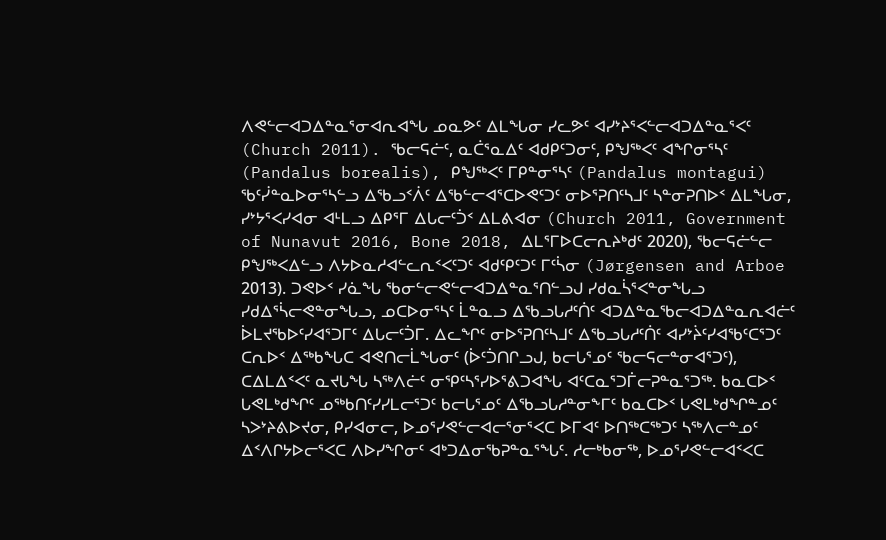ᐱᕙᓪᓕᐊᑐᐃᓐᓇᕐᓂᐊᕆᐊᖓ ᓄᓇᕗᑦ ᐃᒪᖓᓂ ᓯᓚᕗᑦ ᐊᓯᔾᔨᕐᐸᓪᓕᐊᑐᐃᓐᓇᕐᐸᑦ (Church 2011). ᖃᓕᕋᓖᑦ, ᓇᑖᕐᓇᐃᑦ ᐊᑯᑭᑦᑐᓂᑦ, ᑭᖑᖅᐸᑦ ᐊᖏᓂᕐᓴᑦ (Pandalus borealis), ᑭᖑᖅᐸᑦ ᒥᑭᓐᓂᕐᓴᑦ (Pandalus montagui) ᖃᑦᓰᓐᓇᐅᓂᕐᓴᓪᓗ ᐃᖃᓗᑉᐲᑦ ᐃᖃᓪᓕᐊᕐᑕᐅᕙᑦᑐᑦ ᓂᐅᕐᕈᑎᑦᓴᒧᑦ ᓴᓐᓂᕈᑎᐅᑉ ᐃᒪᖓᓂ, ᓯᔾᔭᕐᐸᓯᐊᓂ ᐊᒻᒪᓗ ᐃᑭᕐᒥ ᐃᒐᓕᑦᑑᑉ ᐃᒪᕕᐊᓂ (Church 2011, Government of Nunavut 2016, Bone 2018, ᐃᒪᕐᒥᐅᑕᓕᕆᔨᒃᑯᑦ 2020), ᖃᓕᕋᓖᓪᓕ ᑭᖑᖅᐸᐃᓪᓗ ᐱᔭᐅᓇᓱᐊᓪᓚᕆᑉᐸᑦᑐᑦ ᐊᑯᑦᑭᑦᑐᑦ ᒥᑦᓵᓂ (Jørgensen and Arboe 2013). ᑐᕙᐅᑉ ᓯᓈᖓ ᖃᓂᓪᓕᕙᓪᓕᐊᑐᐃᓐᓇᕐᑎᓪᓗᒍ ᓯᑯᓇᓵᕐᐸᓐᓂᖓᓗ ᓯᑯᐃᕐᓵᓕᕙᓐᓂᖓᓗ, ᓄᑕᐅᓂᕐᓴᑦ ᒫᓐᓇᓗ ᐃᖃᓗᒐᓱᑦᑏᑦ ᐊᑐᐃᓐᓇᖃᓕᐊᑐᐃᓐᓇᕆᐊᓖᑦ ᐆᒪᔪᖃᐅᑦᓯᐊᕐᑐᒥᑦ ᐃᒐᓕᑦᑑᒥ. ᐃᓚᖏᑦ ᓂᐅᕐᕈᑎᑦᓴᒧᑦ ᐃᖃᓗᒐᓱᑦᑏᑦ ᐊᓯᔾᔩᑦᓯᐊᖃᑦᑕᕐᑐᑦ ᑕᕆᐅᑉ ᐃᖅᑲᖓᑕ ᐊᕙᑎᓕᒫᖓᓂᑦ (ᐆᑦᑑᑎᒋᓗᒍ, ᑲᓕᒐᕐᓄᑦ ᖃᓕᕋᓕᓐᓂᐊᕐᑐᑦ), ᑕᐃᒪᐃᑉᐸᑦ ᓇᔪᒐᖓ ᓴᖅᐱᓖᑦ ᓂᕿᑦᓴᕐᓯᐅᕐᕕᑐᐊᖓ ᐊᑦᑕᓇᕐᑐᒦᓕᕈᓐᓇᕐᑐᖅ. ᑲᓇᑕᐅᑉ ᒐᕙᒪᒃᑯᖏᑦ ᓄᖅᑲᑎᑦᓯᓯᒪᓕᕐᑐᑦ ᑲᓕᒐᕐᓄᑦ ᐃᖃᓗᒐᓱᓐᓂᖕᒥᑦ ᑲᓇᑕᐅᑉ ᒐᕙᒪᒃᑯᖏᓐᓄᑦ ᓴᐳᔾᔨᕕᐅᔪᓂ, ᑭᓯᐊᓂᓕ, ᐅᓄᕐᓯᕙᓪᓕᐊᓕᕐᓂᕐᐸᑕ ᐅᒥᐊᑦ ᐅᑎᖅᑕᖅᑐᑦ ᓴᖅᐱᓕᓐᓄᑦ ᐃᑉᐱᒋᔭᐅᓕᕐᐸᑕ ᐱᐅᓯᖏᓂᑦ ᐊᒃᑐᐃᓂᖃᕈᓐᓇᕐᖓᑦ. ᓱᓕᒃᑲᓂᖅ, ᐅᓄᕐᓯᕙᓪᓕᐊᑉᐸᑕ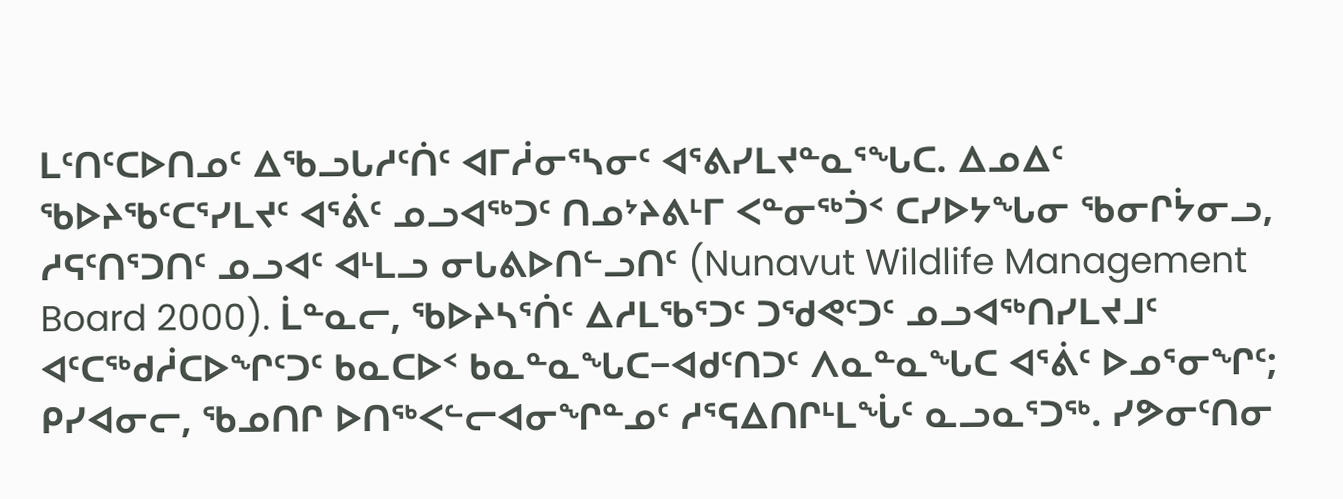ᒪᑦᑎᑦᑕᐅᑎᓄᑦ ᐃᖃᓗᒐᓱᑦᑏᑦ ᐊᒥᓲᓂᕐᓴᓂᑦ ᐊᕐᕕᓯᒪᔪᓐᓇᕐᖓᑕ. ᐃᓄᐃᑦ ᖃᐅᔨᖃᑦᑕᕐᓯᒪᔪᑦ ᐊᕐᕖᑦ ᓄᓗᐊᖅᑐᑦ ᑎᓄᔾᔨᕕᒻᒥ ᐸᓐᓂᖅᑑᑉ ᑕᓯᐅᔭᖓᓂ ᖃᓂᒋᔮᓂᓗ, ᓱᕋᑦᑎᕐᑐᑎᑦ ᓄᓗᐊᑦ ᐊᒻᒪᓗ ᓂᒐᕕᐅᑎᓪᓗᑎᑦ (Nunavut Wildlife Management Board 2000). ᒫᓐᓇᓕ, ᖃᐅᔨᓴᕐᑏᑦ ᐃᓱᒪᖃᕐᑐᑦ ᑐᖁᕙᑦᑐᑦ ᓄᓗᐊᖅᑎᓯᒪᔪᒧᑦ ᐊᑦᑕᖅᑯᓲᑕᐅᖏᑦᑐᑦ ᑲᓇᑕᐅᑉ ᑲᓇᓐᓇᖓᑕ−ᐊᑯᑦᑎᑐᑦ ᐱᓇᓐᓇᖓᑕ ᐊᕐᕖᑦ ᐅᓄᕐᓂᖏᑦ; ᑭᓯᐊᓂᓕ, ᖃᓄᑎᒋ ᐅᑎᖅᐸᓪᓕᐊᓂᖏᓐᓄᑦ ᓱᕐᕋᐃᑎᒋᒻᒪᖔᑦ ᓇᓗᓇᕐᑐᖅ. ᓯᕗᓂᑦᑎᓂ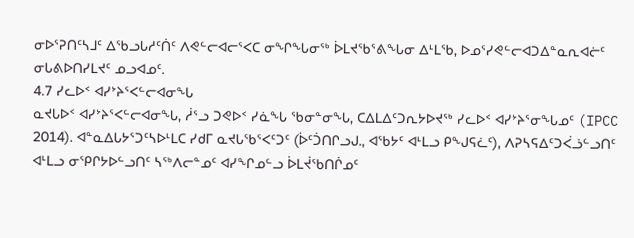ᓂᐅᕐᕈᑎᑦᓴᒧᑦ ᐃᖃᓗᒐᓱᑦᑏᑦ ᐱᕙᓪᓕᐊᓕᕐᐸᑕ ᓂᖏᖓᓂᖅ ᐆᒪᔪᖃᕐᕕᖓᓂ ᐃᒻᒪᖃ, ᐅᓄᕐᓯᕙᓪᓕᐊᑐᐃᓐᓇᕆᐊᓖᑦ ᓂᒐᕕᐅᑎᓯᒪᔪᑦ ᓄᓗᐊᓄᑦ.
4.7 ᓯᓚᐅᑉ ᐊᓯᔾᔨᕐᐸᓪᓕᐊᓂᖓ
ᓇᔪᒐᐅᑉ ᐊᓯᔾᔨᕐᐸᓪᓕᐊᓂᖓ, ᓲᕐᓗ ᑐᕙᐅᑉ ᓯᓈᖓ ᖃᓂᓐᓂᖓ, ᑕᐃᒪᐃᑦᑐᕆᔭᐅᔪᖅ ᓯᓚᐅᑉ ᐊᓯᔾᔨᕐᓂᖓᓄᑦ (IPCC 2014). ᐊᓐᓇᐃᒐᔭᕐᑐᑦᓴᐅᒻᒪᑕ ᓯᑯᒥ ᓇᔪᒐᖃᕐᐸᑦᑐᑦ (ᐆᑦᑑᑎᒋᓗᒍ., ᐊᖃᔭᑦ ᐊᒻᒪᓗ ᑭᖑᕋᓛᑦ), ᐱᕈᓴᕋᐃᑦᑐᐹᓘᓪᓗᑎᑦ ᐊᒻᒪᓗ ᓂᕿᒋᔭᐅᓪᓗᑎᑦ ᓴᖅᐱᓕᓐᓄᑦ ᐊᓯᖏᓄᓪᓗ ᐆᒪᔫᖃᑎᒌᓄᑦ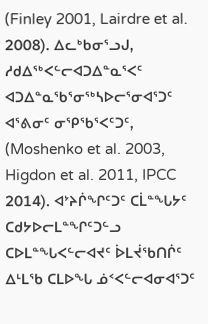(Finley 2001, Lairdre et al. 2008). ᐃᓚᒃᑲᓂᕐᓗᒍ, ᓱᑯᐃᖅᐸᓪᓕᐊᑐᐃᓐᓇᕐᐸᑦ ᐊᑐᐃᓐᓇᖃᕐᓂᖅᓴᐅᓕᕐᓂᐊᕐᑐᑦ ᐊᕐᕕᓂᑦ ᓂᕿᖃᕐᐸᑦᑐᑦ, (Moshenko et al. 2003, Higdon et al. 2011, IPCC 2014). ᐊᔾᔨᒌᖏᑦᑐᑦ ᑕᒫᓐᖓᔭᑦ ᑕᑯᔭᐅᓕᒪᓐᖏᑦᑐᓪᓗ ᑕᐅᒪᓐᖓᐸᓪᓕᐊᔪᑦ ᐆᒪᔫᖃᑎᒌᑦ ᐃᒻᒪᖃ ᑕᒪᐅᖓ ᓅᑉᐸᓪᓕᐊᓂᐊᕐᑐᑦ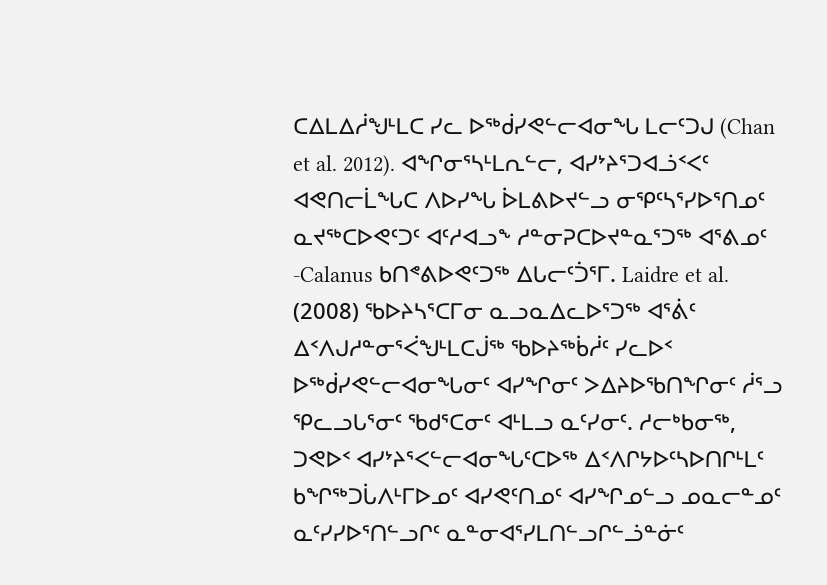ᑕᐃᒪᐃᓲᖑᒻᒪᑕ ᓯᓚ ᐅᖅᑰᓯᕙᓪᓕᐊᓂᖓ ᒪᓕᑦᑐᒍ (Chan et al. 2012). ᐊᖏᓂᕐᓴᒻᒪᕆᓪᓕ, ᐊᓯᔾᔨᕐᑐᐊᓘᑉᐸᑦ ᐊᕙᑎᓕᒫᖓᑕ ᐱᐅᓯᖓ ᐆᒪᕕᐅᔪᓪᓗ ᓂᕿᑦᓴᕐᓯᐅᕐᑎᓄᑦ ᓇᔪᖅᑕᐅᕙᑦᑐᑦ ᐊᑦᓱᐊᓗᖕ ᓱᓐᓂᕈᑕᐅᔪᓐᓇᕐᑐᖅ ᐊᕐᕕᓄᑦ -Calanus ᑲᑎᕝᕕᐅᕙᑦᑐᖅ ᐃᒐᓕᑦᑑᕐᒥ. Laidre et al. (2008) ᖃᐅᔨᓴᕐᑕᒥᓂ ᓇᓗᓇᐃᓚᐅᕐᑐᖅ ᐊᕐᕖᑦ ᐃᑉᐱᒍᓱᓐᓂᕐᐹᖑᒻᒪᑕᒎᖅ ᖃᐅᔨᖅᑳᓲᑦ ᓯᓚᐅᑉ ᐅᖅᑰᓯᕙᓪᓕᐊᓂᖓᓂᑦ ᐊᓯᖏᓂᑦ ᐳᐃᔨᐅᖃᑎᖏᓂᑦ ᓲᕐᓗ ᕿᓚᓗᒐᕐᓂᑦ ᖃᑯᕐᑕᓂᑦ ᐊᒻᒪᓗ ᓇᑦᓯᓂᑦ. ᓱᓕᒃᑲᓂᖅ, ᑐᕙᐅᑉ ᐊᓯᔾᔨᕐᐸᓪᓕᐊᓂᖓᑦᑕᐅᖅ ᐃᑉᐱᒋᔭᐅᑦᓴᐅᑎᒋᒻᒪᑦ ᑲᖏᖅᑐᒑᐱᒻᒥᐅᓄᑦ ᐊᓯᕙᑦᑎᓄᑦ ᐊᓯᖏᓄᓪᓗ ᓄᓇᓕᓐᓄᑦ ᓇᑦᓯᓯᐅᕐᑎᓪᓗᒋᑦ ᓇᓐᓂᐊᕐᓯᒪᑎᓪᓗᒋᓪᓘᓐᓃᑦ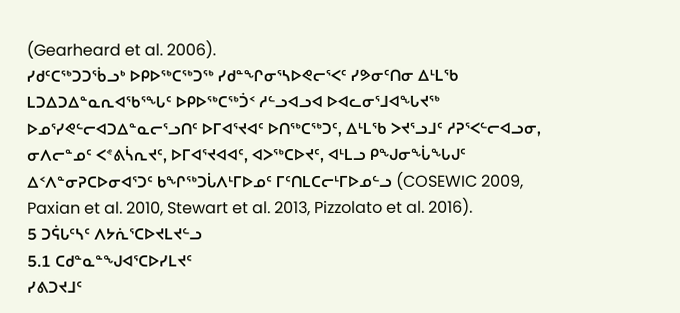(Gearheard et al. 2006).
ᓯᑯᑦᑕᖅᑐᑐᖄᓗᒃ ᐅᑭᐅᖅᑕᖅᑐᖅ ᓯᑯᓐᖏᓂᕐᓴᐅᕙᓕᕐᐸᑦ ᓯᕗᓂᑦᑎᓂ ᐃᒻᒪᖃ ᒪᑐᐃᑐᐃᓐᓇᕆᐊᖃᕐᖓᑦ ᐅᑭᐅᖅᑕᖅᑑᑉ ᓱᓪᓗᐊᓗᐊ ᐅᐊᓚᓂᕐᒧᐊᖓᔪᖅ ᐅᓄᕐᓯᕙᓪᓕᐊᑐᐃᓐᓇᓕᕐᓗᑎᑦ ᐅᒥᐊᕐᔪᐊᑦ ᐅᑎᖅᑕᖅᑐᑦ, ᐃᒻᒪᖃ ᐳᔪᕐᓗᒧᑦ ᓱᕈᕐᐸᓪᓕᐊᓗᓂ, ᓂᐱᓕᓐᓄᑦ ᐸᕝᕕᓵᕆᔪᑦ, ᐅᒥᐊᕐᔪᐊᐊᑦ, ᐊᐳᖅᑕᐅᔪᑦ, ᐊᒻᒪᓗ ᑭᖑᓂᖔᖓᒍᑦ ᐃᑉᐱᓐᓂᕈᑕᐅᓂᐊᕐᑐᑦ ᑲᖏᖅᑐᒑᐱᒻᒥᐅᓄᑦ ᒥᑦᑎᒪᑕᓕᒻᒥᐅᓄᓪᓗ (COSEWIC 2009, Paxian et al. 2010, Stewart et al. 2013, Pizzolato et al. 2016).
5 ᑐᕌᒐᑦᓴᑦ ᐱᔭᕇᕐᑕᐅᔪᒪᔪᓪᓗ
5.1 ᑕᑯᓐᓇᓐᖑᐊᕐᑕᐅᓯᒪᔪᑦ
ᓯᕕᑐᔪᒧᑦ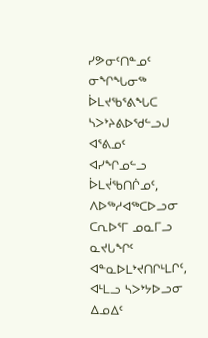ᓯᕗᓂᑦᑎᓐᓄᑦ ᓂᖏᖓᓂᖅ ᐆᒪᔪᖃᕐᕕᖓᑕ ᓴᐳᔾᔨᕕᐅᖁᓪᓗᒍ ᐊᕐᕕᓄᑦ ᐊᓯᖏᓄᓪᓗ ᐆᒪᔫᖃᑎᒌᓄᑦ, ᐱᐅᖅᓱᐊᖅᑕᐅᓗᓂ ᑕᕆᐅᕐᒥ ᓄᓇᒥᓗ ᓇᔪᒐᖏᑦ ᐊᓐᓇᐅᒪᔾᔪᑎᒋᒻᒪᒋᑦ, ᐊᒻᒪᓗ ᓴᐳᔾᔭᐅᓗᓂ ᐃᓄᐃᑦ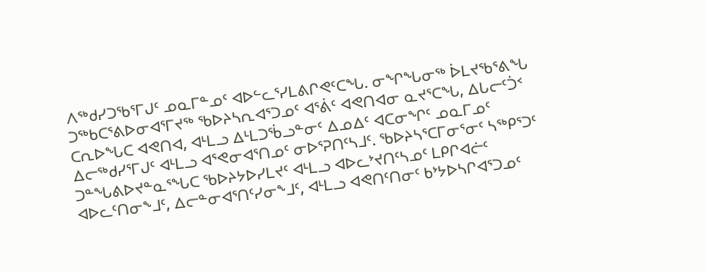ᐱᖅᑯᓯᑐᖃᕐᒥᒍᑦ ᓄᓇᒥᓐᓄᑦ ᐊᐅᓪᓚᕐᓯᒪᕕᒋᕙᑦᑕᖓ. ᓂᖏᖓᓂᖅ ᐆᒪᔪᖃᕐᕕᖓ ᑐᖅᑲᑕᕐᕕᐅᓂᐊᕐᒥᔪᖅ ᖃᐅᔨᓴᕆᐊᕐᑐᓄᑦ ᐊᕐᕖᑦ ᐊᕙᑎᐊᓂ ᓇᔪᕐᑕᖓ, ᐃᒐᓕᑦᑑᑉ ᑕᕆᐅᖓᑕ ᐊᕙᑎᐊ, ᐊᒻᒪᓗ ᐃᒻᒪᑐᖄᓗᓐᓂᑦ ᐃᓄᐃᑦ ᐊᑕᓂᖏᑦ ᓄᓇᒥᓄᑦ ᐃᓕᖅᑯᓯᕐᒥᒍᑦ ᐊᒻᒪᓗ ᐊᕐᕙᓂᐊᕐᑎᓄᑦ ᓂᐅᕐᕈᑎᑦᓴᒧᑦ. ᖃᐅᔨᓴᕐᑕᒥᓂᕐᓂᑦ ᓴᖅᑭᕐᑐᑦ ᑐᓐᖓᕕᐅᔪᓐᓇᕐᖓᑕ ᖃᐅᔨᔭᐅᓯᒪᔪᑦ ᐊᒻᒪᓗ ᐊᐅᓚᔾᔪᑎᑦᓴᓄᑦ ᒪᑭᒋᐊᓖᑦ ᐊᐅᓚᑦᑎᓂᖕᒧᑦ, ᐃᓕᓐᓂᐊᕐᑎᑦᓯᓂᖕᒧᑦ, ᐊᒻᒪᓗ ᐊᕙᑎᑦᑎᓂᑦ ᑲᔾᔭᐅᓴᒋᐊᕐᑐᓄᑦ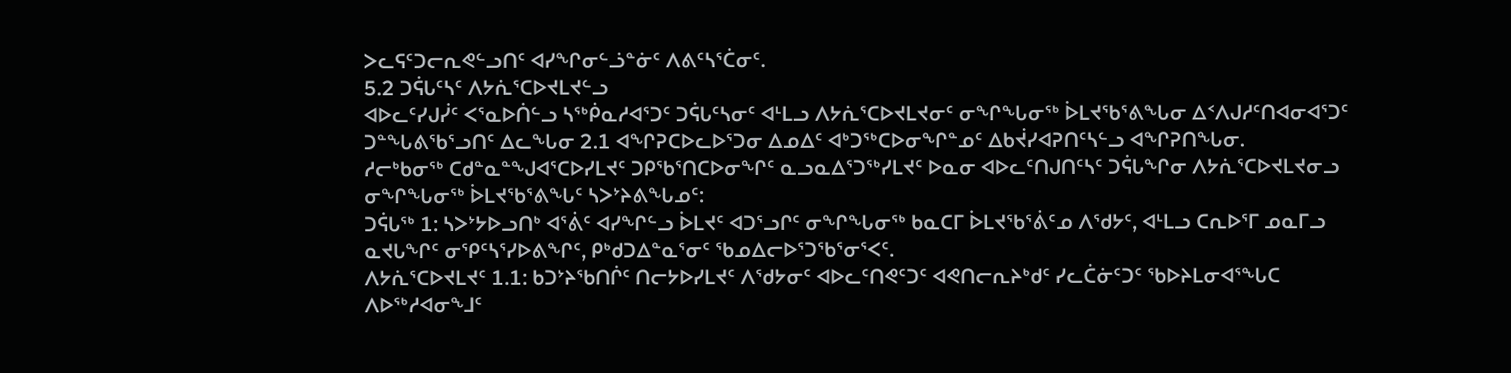ᐳᓚᕋᑦᑐᓕᕆᕙᓪᓗᑎᑦ ᐊᓯᖏᓂᓪᓘᓐᓃᑦ ᐱᕕᑦᓴᕐᑖᓂᑦ.
5.2 ᑐᕌᒐᑦᓴᑦ ᐱᔭᕇᕐᑕᐅᔪᒪᔪᓪᓗ
ᐊᐅᓚᑦᓯᒍᓰᑦ ᐸᕐᓇᐅᑏᓪᓗ ᓴᖅᑮᓇᓱᐊᕐᑐᑦ ᑐᕌᒐᑦᓴᓂᑦ ᐊᒻᒪᓗ ᐱᔭᕇᕐᑕᐅᔪᒪᔪᓂᑦ ᓂᖏᖓᓂᖅ ᐆᒪᔪᖃᕐᕕᖓᓂ ᐃᑉᐱᒍᓱᑦᑎᐊᓂᐊᕐᑐᑦ ᑐᓐᖓᕕᖃᕐᓗᑎᑦ ᐃᓚᖓᓂ 2.1 ᐊᖏᕈᑕᐅᓚᐅᕐᑐᓂ ᐃᓄᐃᑦ ᐊᒃᑐᖅᑕᐅᓂᖏᓐᓄᑦ ᐃᑲᔫᓯᐊᕈᑎᑦᓴᓪᓗ ᐊᖏᕈᑎᖓᓂ.
ᓱᓕᒃᑲᓂᖅ ᑕᑯᓐᓇᓐᖑᐊᕐᑕᐅᓯᒪᔪᑦ ᑐᑭᖃᕐᑎᑕᐅᓂᖏᑦ ᓇᓗᓇᐃᕐᑐᖅᓯᒪᔪᑦ ᐅᓇᓂ ᐊᐅᓚᑦᑎᒍᑎᑦᓴᑦ ᑐᕌᒐᖏᓂ ᐱᔭᕇᕐᑕᐅᔪᒪᔪᓂᓗ ᓂᖏᖓᓂᖅ ᐆᒪᔪᖃᕐᕕᖓᑦ ᓴᐳᔾᔨᕕᖓᓄᑦ:
ᑐᕌᒐᖅ 1: ᓴᐳᔾᔭᐅᓗᑎᒃ ᐊᕐᕖᑦ ᐊᓯᖏᓪᓗ ᐆᒪᔪᑦ ᐊᑐᕐᓗᒋᑦ ᓂᖏᖓᓂᖅ ᑲᓇᑕᒥ ᐆᒪᔪᖃᕐᕖᑦᓄ ᐱᖁᔭᑦ, ᐊᒻᒪᓗ ᑕᕆᐅᕐᒥ ᓄᓇᒥᓗ ᓇᔪᒐᖏᑦ ᓂᕿᑦᓴᕐᓯᐅᕕᖏᑦ, ᑭᒃᑯᑐᐃᓐᓇᕐᓂᑦ ᖃᓄᐃᓕᐅᕐᑐᖃᕐᓂᕐᐸᑦ.
ᐱᔭᕇᕐᑕᐅᔪᒪᔪᑦ 1.1: ᑲᑐᔾᔨᖃᑎᒌᑦ ᑎᓕᔭᐅᓯᒪᔪᑦ ᐱᖁᔭᓂᑦ ᐊᐅᓚᑦᑎᕙᑦᑐᑦ ᐊᕙᑎᓕᕆᔨᒃᑯᑦ ᓯᓚᑖᓃᑦᑐᑦ ᖃᐅᔨᒪᓂᐊᕐᖓᑕ ᐱᐅᖅᓱᐊᓂᖕᒧᑦ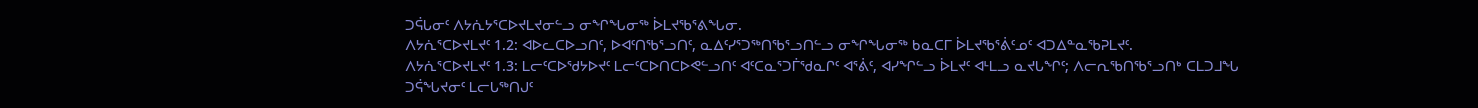ᑐᕌᒐᓂᑦ ᐱᔭᕇᔭᕐᑕᐅᔪᒪᔪᓂᓪᓗ ᓂᖏᖓᓂᖅ ᐆᒪᔪᖃᕐᕕᖓᓂ.
ᐱᔭᕇᕐᑕᐅᔪᒪᔪᑦ 1.2: ᐊᐅᓚᑕᐅᓗᑎᑦ, ᐅᐊᑦᑎᖃᕐᓗᑎᑦ, ᓇᐃᑦᓯᕐᑐᖅᑎᖃᕐᓗᑎᓪᓗ ᓂᖏᖓᓂᖅ ᑲᓇᑕᒥ ᐆᒪᔪᖃᕐᕖᑦᓄᑦ ᐊᑐᐃᓐᓇᖃᕈᒪᔪᑦ.
ᐱᔭᕇᕐᑕᐅᔪᒪᔪᑦ 1.3: ᒪᓕᑦᑕᐅᖁᔭᐅᔪᑦ ᒪᓕᑦᑕᐅᑎᑕᐅᕙᓪᓗᑎᑦ ᐊᑦᑕᓇᕐᑐᒦᖁᓇᒋᑦ ᐊᕐᕖᑦ, ᐊᓯᖏᓪᓗ ᐆᒪᔪᑦ ᐊᒻᒪᓗ ᓇᔪᒐᖏᑦ; ᐱᓕᕆᖃᑎᖃᕐᓗᑎᒃ ᑕᒪᑐᒧᖓ ᑐᕌᖓᔪᓂᑦ ᒪᓕᒐᖅᑎᒍᑦ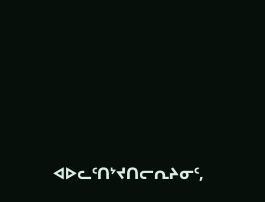ᐊᐅᓚᑦᑎᔾᔪᑎᓕᕆᔨᓂᑦ,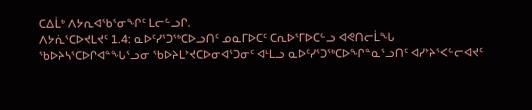ᑕᐃᒫᒃ ᐱᔭᕆᐊᖃᕐᓂᖏᑦ ᒪᓕᓪᓗᒋ.
ᐱᔭᕇᕐᑕᐅᔪᒪᔪᑦ 1.4: ᓇᐅᑦᓯᕐᑐᖅᑕᐅᓗᑎᑦ ᓄᓇᒥᐅᑕᑦ ᑕᕆᐅᕐᒥᐅᑕᓪᓗ ᐊᕙᑎᓕᒫᖓ ᖃᐅᔨᓴᕐᑕᐅᒋᐊᓐᖓᕐᓗᓂ ᖃᐅᔨᒪᔾᔪᑕᐅᓂᐊᕐᑐᓂᑦ ᐊᒻᒪᓗ ᓇᐅᑦᓯᕐᑐᖅᑕᐅᖏᓐᓇᕐᓗᑎᑦ ᐊᓯᔾᔨᕐᐸᓪᓕᐊᔪᑦ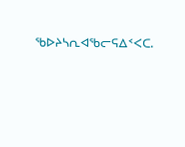ᖃᐅᔨᓴᕆᐊᖃᓕᕋᐃᑉᐸᑕ.